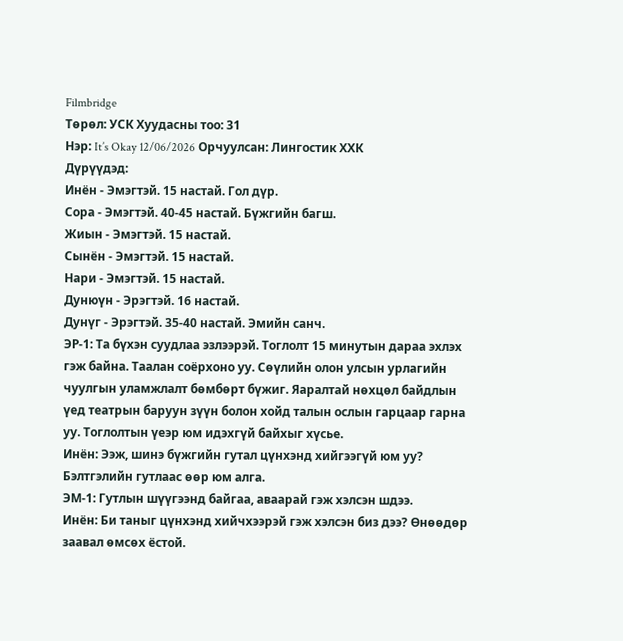Filmbridge
Төрөл: УСК Хуудасны тоо: 31
Нэр: It’s Okay 12/06/2026 Орчуулсан: Лингостик ХХК
Дүрүүдэд:
Инён - Эмэгтэй. 15 настай. Гол дүр.
Сора - Эмэгтэй. 40-45 настай. Бүжгийн багш.
Жиын - Эмэгтэй. 15 настай.
Сынён - Эмэгтэй. 15 настай.
Нари - Эмэгтэй. 15 настай.
Дунюүн - Эрэгтэй. 16 настай.
Дунүг - Эрэгтэй. 35-40 настай. Эмийн санч.
ЭР-1: Та бүхэн суудлаа эзлээрэй. Тоглолт 15 минутын дараа эхлэх гэж байна. Таалан соёрхоно уу. Сөүлийн олон улсын урлагийн чуулгын уламжлалт бөмбөрт бүжиг. Яаралтай нөхцөл байдлын үед театрын баруун зүүн болон хойд талын ослын гарцаар гарна уу. Тоглолтын үеэр юм идэхгүй байхыг хүсье.
Инён: Ээж, шинэ бүжгийн гутал цүнхэнд хийгээгүй юм уу? Бэлтгэлийн гутлаас өөр юм алга.
ЭМ-1: Гутлын шүүгээнд байгаа, аваарай гэж хэлсэн шдээ.
Инён: Би таныг цүнхэнд хийчхээрэй гэж хэлсэн биз дээ? Өнөөдөр заавал өмсөх ёстой.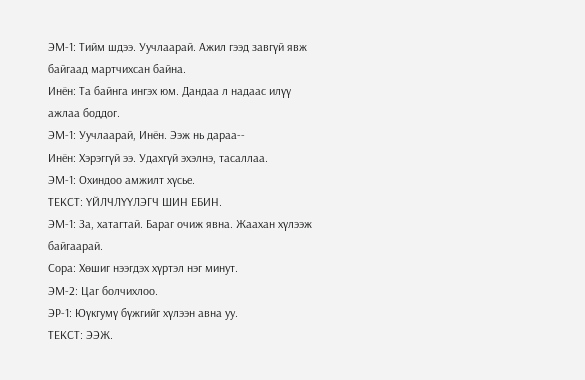ЭМ-1: Тийм шдээ. Уучлаарай. Ажил гээд завгүй явж байгаад мартчихсан байна.
Инён: Та байнга ингэх юм. Дандаа л надаас илүү ажлаа боддог.
ЭМ-1: Уучлаарай, Инён. Ээж нь дараа--
Инён: Хэрэггүй ээ. Удахгүй эхэлнэ, тасаллаа.
ЭМ-1: Охиндоо амжилт хүсье.
ТЕКСТ: ҮЙЛЧЛҮҮЛЭГЧ ШИН ЕБИН.
ЭМ-1: За, хатагтай. Бараг очиж явна. Жаахан хүлээж байгаарай.
Сора: Хөшиг нээгдэх хүртэл нэг минут.
ЭМ-2: Цаг болчихлоо.
ЭР-1: Юүкгумү бүжгийг хүлээн авна уу.
ТЕКСТ: ЭЭЖ.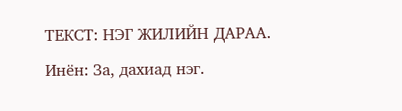ТЕКСТ: НЭГ ЖИЛИЙН ДАРАА.
Инён: За, дахиад нэг.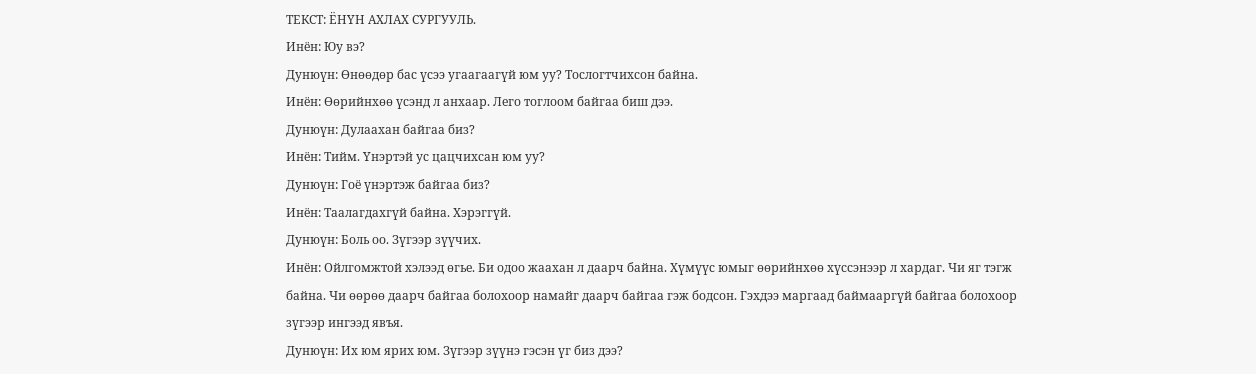ТЕКСТ: ЁНҮН АХЛАХ СУРГУУЛЬ.
Инён: Юу вэ?
Дунюүн: Өнөөдөр бас үсээ угаагаагүй юм уу? Тослогтчихсон байна.
Инён: Өөрийнхөө үсэнд л анхаар. Лего тоглоом байгаа биш дээ.
Дунюүн: Дулаахан байгаа биз?
Инён: Тийм. Үнэртэй ус цацчихсан юм уу?
Дунюүн: Гоё үнэртэж байгаа биз?
Инён: Таалагдахгүй байна. Хэрэггүй.
Дунюүн: Боль оо. Зүгээр зүүчих.
Инён: Ойлгомжтой хэлээд өгье. Би одоо жаахан л даарч байна. Хүмүүс юмыг өөрийнхөө хүссэнээр л хардаг. Чи яг тэгж байна. Чи өөрөө даарч байгаа болохоор намайг даарч байгаа гэж бодсон. Гэхдээ маргаад баймааргүй байгаа болохоор зүгээр ингээд явъя.
Дунюүн: Их юм ярих юм. Зүгээр зүүнэ гэсэн үг биз дээ?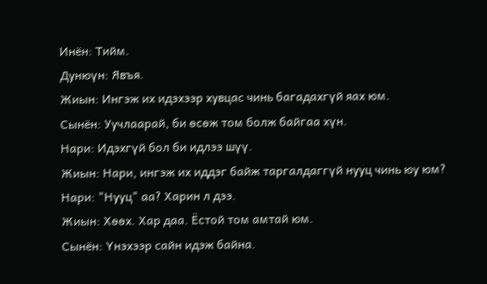Инён: Тийм.
Дунюүн: Явъя.
Жиын: Ингэж их идэхээр хувцас чинь багадахгүй яах юм.
Сынён: Уучлаарай, би өсөж том болж байгаа хүн.
Нари: Идэхгүй бол би идлээ шүү.
Жиын: Нари, ингэж их иддэг байж таргалдаггүй нууц чинь юу юм?
Нари: "Нууц" аа? Харин л дээ.
Жиын: Хөөх. Хар даа. Ёстой том амтай юм.
Сынён: Үнэхээр сайн идэж байна.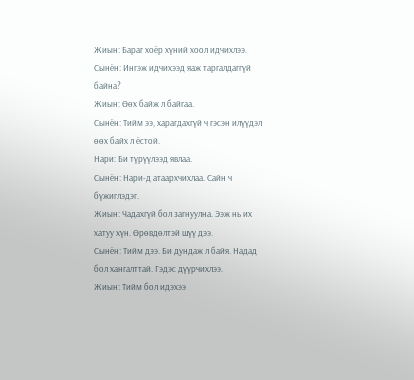Жиын: Бараг хоёр хүний хоол идчихлээ.
Сынён: Ингэж идчихээд яаж таргалдаггүй байна?
Жиын: Өөх байж л байгаа.
Сынён: Тийм ээ, харагдахгүй ч гэсэн илүүдэл өөх байх л ёстой.
Нари: Би түрүүлээд явлаа.
Сынён: Нари-д атаархчихлаа. Сайн ч бүжиглэдэг.
Жиын: Чадахгүй бол загнуулна. Ээж нь их хатуу хүн. Өрөвдөлтэй шүү дээ.
Сынён: Тийм дээ. Би дундаж л байя. Надад бол хангалттай. Гэдэс дүүрчихлээ.
Жиын: Тийм бол идэхээ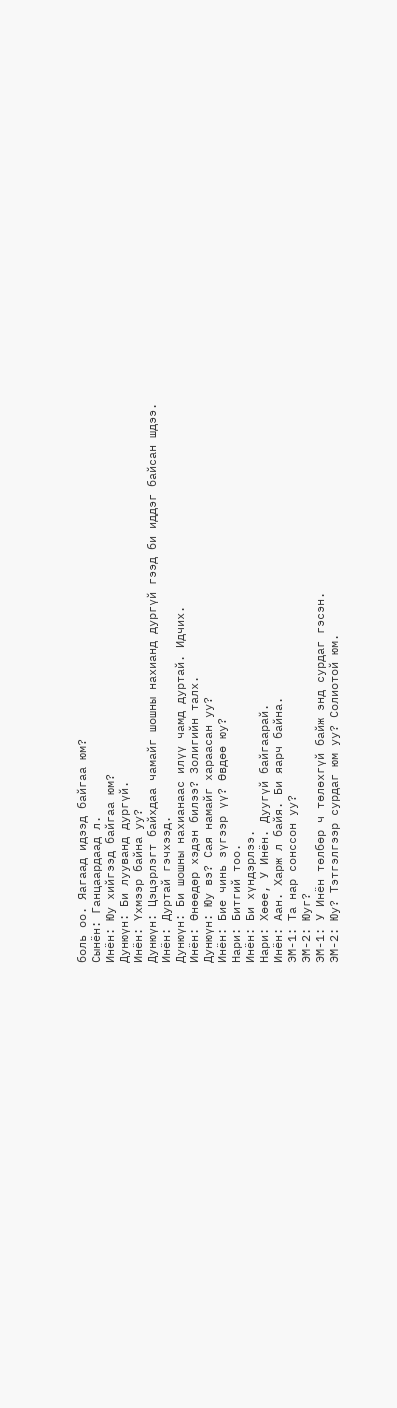боль оо. Яагаад идээд байгаа юм?
Сынён: Ганцаардаад л.
Инён: Юу хийгээд байгаа юм?
Дунюүн: Би лууванд дургүй.
Инён: Үхмээр байна уу?
Дунюүн: Цэцэрлэгт байхдаа чамайг шошны нахианд дургүй гээд би иддэг байсан шдээ.
Инён: Дуртай гэчхээд.
Дунюүн: Би шошны нахианаас илүү чамд дуртай. Идчих.
Инён: Өнөөдөр хэдэн билээ? Золигийн талх.
Дунюүн: Юу вэ? Сая намайг хараасан уу?
Инён: Бие чинь зүгээр үү? Өвдөө юу?
Нари: Битгий тоо.
Инён: Би хүндэрлээ.
Нари: Хөөе, У Инён. Дуугүй байгаарай.
Инён: Аан. Харж л байя. Би яарч байна.
ЭМ-1: Та нар сонссон уу?
ЭМ-2: Юуг?
ЭМ-1: У Инён төлбөр ч төлөхгүй байж энд сурдаг гэсэн.
ЭМ-2: Юу? Тэтгэлгээр сурдаг юм уу? Солиотой юм.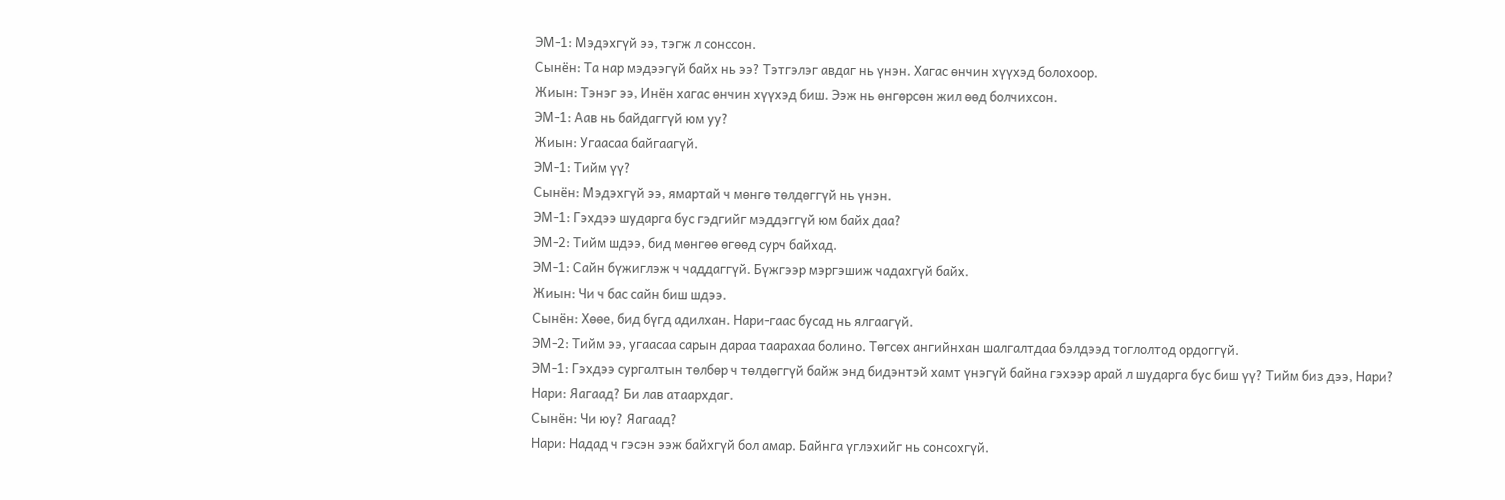ЭМ-1: Мэдэхгүй ээ, тэгж л сонссон.
Сынён: Та нар мэдээгүй байх нь ээ? Тэтгэлэг авдаг нь үнэн. Хагас өнчин хүүхэд болохоор.
Жиын: Тэнэг ээ, Инён хагас өнчин хүүхэд биш. Ээж нь өнгөрсөн жил өөд болчихсон.
ЭМ-1: Аав нь байдаггүй юм уу?
Жиын: Угаасаа байгаагүй.
ЭМ-1: Тийм үү?
Сынён: Мэдэхгүй ээ, ямартай ч мөнгө төлдөггүй нь үнэн.
ЭМ-1: Гэхдээ шударга бус гэдгийг мэддэггүй юм байх даа?
ЭМ-2: Тийм шдээ, бид мөнгөө өгөөд сурч байхад.
ЭМ-1: Сайн бүжиглэж ч чаддаггүй. Бүжгээр мэргэшиж чадахгүй байх.
Жиын: Чи ч бас сайн биш шдээ.
Сынён: Хөөе, бид бүгд адилхан. Нари-гаас бусад нь ялгаагүй.
ЭМ-2: Тийм ээ, угаасаа сарын дараа таарахаа болино. Төгсөх ангийнхан шалгалтдаа бэлдээд тоглолтод ордоггүй.
ЭМ-1: Гэхдээ сургалтын төлбөр ч төлдөггүй байж энд бидэнтэй хамт үнэгүй байна гэхээр арай л шударга бус биш үү? Тийм биз дээ, Нари?
Нари: Яагаад? Би лав атаархдаг.
Сынён: Чи юу? Яагаад?
Нари: Надад ч гэсэн ээж байхгүй бол амар. Байнга үглэхийг нь сонсохгүй.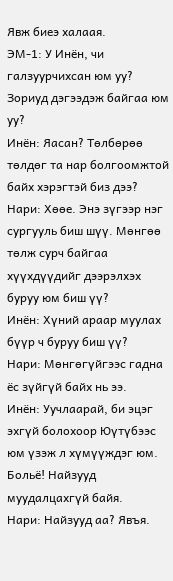Явж биеэ халаая.
ЭМ-1: У Инён, чи галзуурчихсан юм уу? Зориуд дэгээдэж байгаа юм уу?
Инён: Яасан? Төлбөрөө төлдөг та нар болгоомжтой байх хэрэгтэй биз дээ?
Нари: Хөөе. Энэ зүгээр нэг сургууль биш шүү. Мөнгөө төлж сурч байгаа хүүхдүүдийг дээрэлхэх буруу юм биш үү?
Инён: Хүний араар муулах бүүр ч буруу биш үү?
Нари: Мөнгөгүйгээс гадна ёс зүйгүй байх нь ээ.
Инён: Уучлаарай, би эцэг эхгүй болохоор Юүтүбээс юм үзэж л хүмүүждэг юм. Больё! Найзууд муудалцахгүй байя.
Нари: Найзууд аа? Явъя.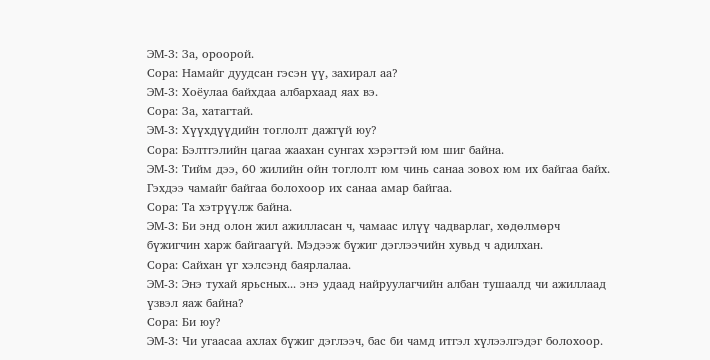ЭМ-3: За, ороорой.
Сора: Намайг дуудсан гэсэн үү, захирал аа?
ЭМ-3: Хоёулаа байхдаа албархаад яах вэ.
Сора: За, хатагтай.
ЭМ-3: Хүүхдүүдийн тоглолт дажгүй юу?
Сора: Бэлтгэлийн цагаа жаахан сунгах хэрэгтэй юм шиг байна.
ЭМ-3: Тийм дээ, 60 жилийн ойн тоглолт юм чинь санаа зовох юм их байгаа байх. Гэхдээ чамайг байгаа болохоор их санаа амар байгаа.
Сора: Та хэтрүүлж байна.
ЭМ-3: Би энд олон жил ажилласан ч, чамаас илүү чадварлаг, хөдөлмөрч бүжигчин харж байгаагүй. Мэдээж бүжиг дэглээчийн хувьд ч адилхан.
Сора: Сайхан үг хэлсэнд баярлалаа.
ЭМ-3: Энэ тухай ярьсных... энэ удаад найруулагчийн албан тушаалд чи ажиллаад үзвэл яаж байна?
Сора: Би юу?
ЭМ-3: Чи угаасаа ахлах бүжиг дэглээч, бас би чамд итгэл хүлээлгэдэг болохоор.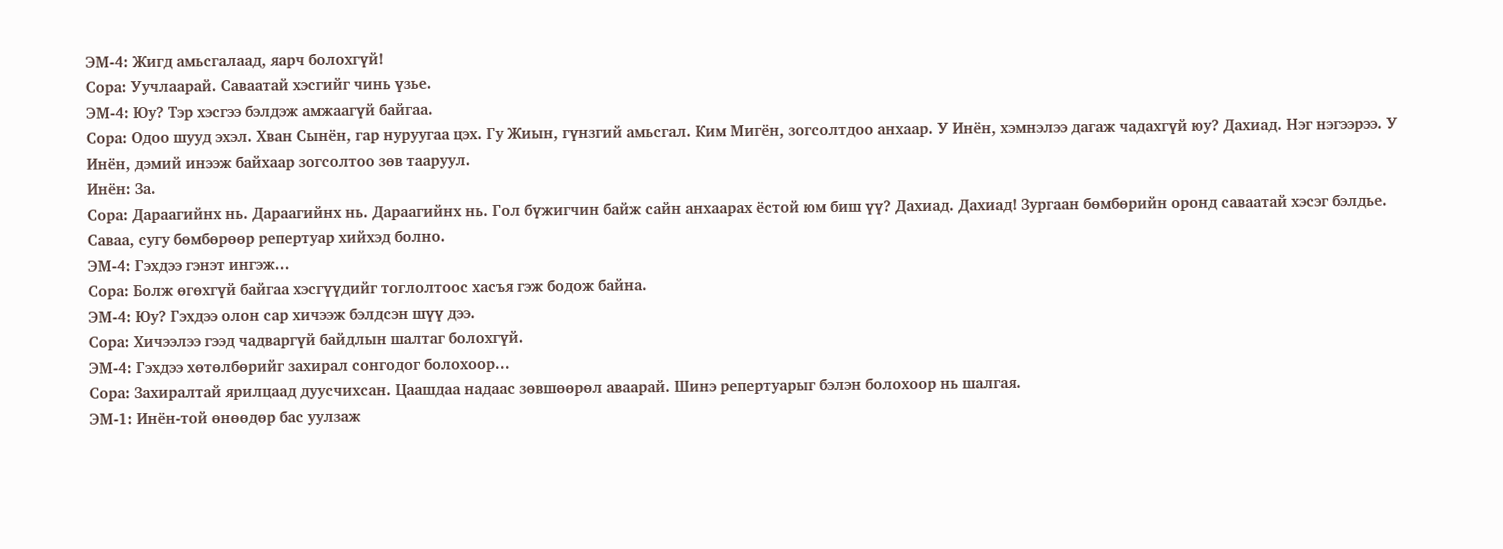ЭМ-4: Жигд амьсгалаад, яарч болохгүй!
Сора: Уучлаарай. Саваатай хэсгийг чинь үзье.
ЭМ-4: Юу? Тэр хэсгээ бэлдэж амжаагүй байгаа.
Сора: Одоо шууд эхэл. Хван Сынён, гар нуруугаа цэх. Гу Жиын, гүнзгий амьсгал. Ким Мигён, зогсолтдоо анхаар. У Инён, хэмнэлээ дагаж чадахгүй юу? Дахиад. Нэг нэгээрээ. У Инён, дэмий инээж байхаар зогсолтоо зөв тааруул.
Инён: За.
Сора: Дараагийнх нь. Дараагийнх нь. Дараагийнх нь. Гол бүжигчин байж сайн анхаарах ёстой юм биш үү? Дахиад. Дахиад! Зургаан бөмбөрийн оронд саваатай хэсэг бэлдье. Саваа, сугу бөмбөрөөр репертуар хийхэд болно.
ЭМ-4: Гэхдээ гэнэт ингэж...
Сора: Болж өгөхгүй байгаа хэсгүүдийг тоглолтоос хасъя гэж бодож байна.
ЭМ-4: Юу? Гэхдээ олон сар хичээж бэлдсэн шүү дээ.
Сора: Хичээлээ гээд чадваргүй байдлын шалтаг болохгүй.
ЭМ-4: Гэхдээ хөтөлбөрийг захирал сонгодог болохоор...
Сора: Захиралтай ярилцаад дуусчихсан. Цаашдаа надаас зөвшөөрөл аваарай. Шинэ репертуарыг бэлэн болохоор нь шалгая.
ЭМ-1: Инён-той өнөөдөр бас уулзаж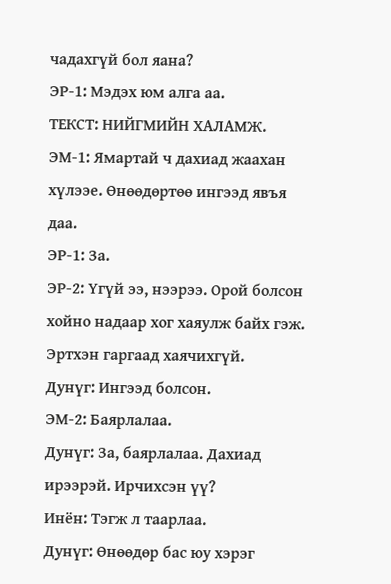чадахгүй бол яана?
ЭР-1: Мэдэх юм алга аа.
ТЕКСТ: НИЙГМИЙН ХАЛАМЖ.
ЭМ-1: Ямартай ч дахиад жаахан хүлээе. Өнөөдөртөө ингээд явъя даа.
ЭР-1: За.
ЭР-2: Үгүй ээ, нээрээ. Орой болсон хойно надаар хог хаяулж байх гэж. Эртхэн гаргаад хаячихгүй.
Дунүг: Ингээд болсон.
ЭМ-2: Баярлалаа.
Дунүг: За, баярлалаа. Дахиад ирээрэй. Ирчихсэн үү?
Инён: Тэгж л таарлаа.
Дунүг: Өнөөдөр бас юу хэрэг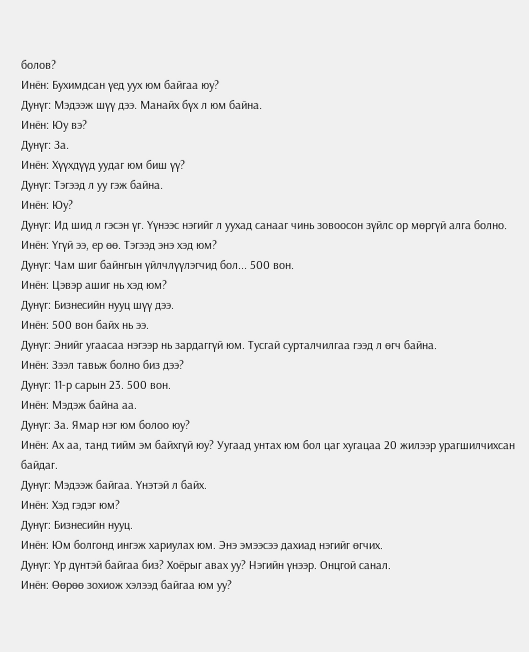болов?
Инён: Бухимдсан үед уух юм байгаа юу?
Дунүг: Мэдээж шүү дээ. Манайх бүх л юм байна.
Инён: Юу вэ?
Дунүг: За.
Инён: Хүүхдүүд уудаг юм биш үү?
Дунүг: Тэгээд л уу гэж байна.
Инён: Юу?
Дунүг: Ид шид л гэсэн үг. Үүнээс нэгийг л уухад санааг чинь зовоосон зүйлс ор мөргүй алга болно.
Инён: Үгүй ээ, ер өө. Тэгээд энэ хэд юм?
Дунүг: Чам шиг байнгын үйлчлүүлэгчид бол... 500 вон.
Инён: Цэвэр ашиг нь хэд юм?
Дунүг: Бизнесийн нууц шүү дээ.
Инён: 500 вон байх нь ээ.
Дунүг: Энийг угаасаа нэгээр нь зардаггүй юм. Тусгай сурталчилгаа гээд л өгч байна.
Инён: Зээл тавьж болно биз дээ?
Дунүг: 11-р сарын 23. 500 вон.
Инён: Мэдэж байна аа.
Дунүг: За. Ямар нэг юм болоо юу?
Инён: Ах аа, танд тийм эм байхгүй юу? Уугаад унтах юм бол цаг хугацаа 20 жилээр урагшилчихсан байдаг.
Дунүг: Мэдээж байгаа. Үнэтэй л байх.
Инён: Хэд гэдэг юм?
Дунүг: Бизнесийн нууц.
Инён: Юм болгонд ингэж хариулах юм. Энэ эмээсээ дахиад нэгийг өгчих.
Дунүг: Үр дүнтэй байгаа биз? Хоёрыг авах уу? Нэгийн үнээр. Онцгой санал.
Инён: Өөрөө зохиож хэлээд байгаа юм уу?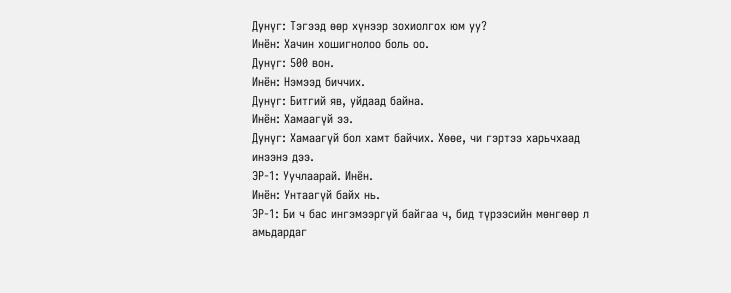Дунүг: Тэгээд өөр хүнээр зохиолгох юм уу?
Инён: Хачин хошигнолоо боль оо.
Дунүг: 500 вон.
Инён: Нэмээд биччих.
Дунүг: Битгий яв, уйдаад байна.
Инён: Хамаагүй ээ.
Дунүг: Хамаагүй бол хамт байчих. Хөөе, чи гэртээ харьчхаад инээнэ дээ.
ЭР-1: Уучлаарай. Инён.
Инён: Унтаагүй байх нь.
ЭР-1: Би ч бас ингэмээргүй байгаа ч, бид түрээсийн мөнгөөр л амьдардаг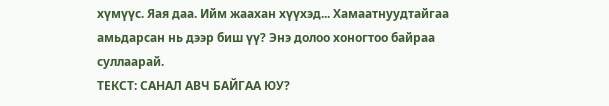хүмүүс. Яая даа. Ийм жаахан хүүхэд... Хамаатнуудтайгаа амьдарсан нь дээр биш үү? Энэ долоо хоногтоо байраа суллаарай.
ТЕКСТ: САНАЛ АВЧ БАЙГАА ЮУ?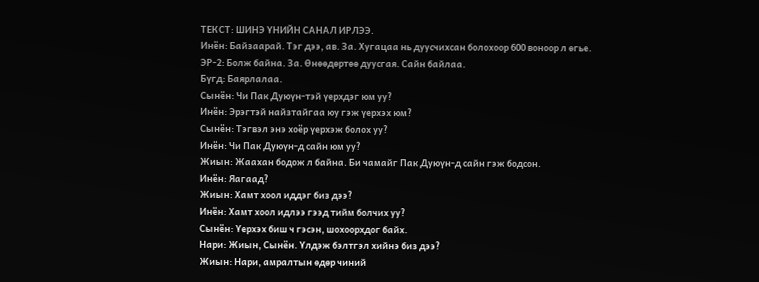ТЕКСТ: ШИНЭ ҮНИЙН САНАЛ ИРЛЭЭ.
Инён: Байзаарай. Тэг дээ, ав. За. Хугацаа нь дуусчихсан болохоор 600 воноор л өгье.
ЭР-2: Болж байна. За. Өнөөдөртөө дуусгая. Сайн байлаа.
Бүгд: Баярлалаа.
Сынён: Чи Пак Дуюүн-тэй үерхдэг юм уу?
Инён: Эрэгтэй найзтайгаа юу гэж үерхэх юм?
Сынён: Тэгвэл энэ хоёр үерхэж болох уу?
Инён: Чи Пак Дуюүн-д сайн юм уу?
Жиын: Жаахан бодож л байна. Би чамайг Пак Дуюүн-д сайн гэж бодсон.
Инён: Яагаад?
Жиын: Хамт хоол иддэг биз дээ?
Инён: Хамт хоол идлээ гээд тийм болчих уу?
Сынён: Үерхэх биш ч гэсэн, шохоорхдог байх.
Нари: Жиын, Сынён. Үлдэж бэлтгэл хийнэ биз дээ?
Жиын: Нари, амралтын өдөр чиний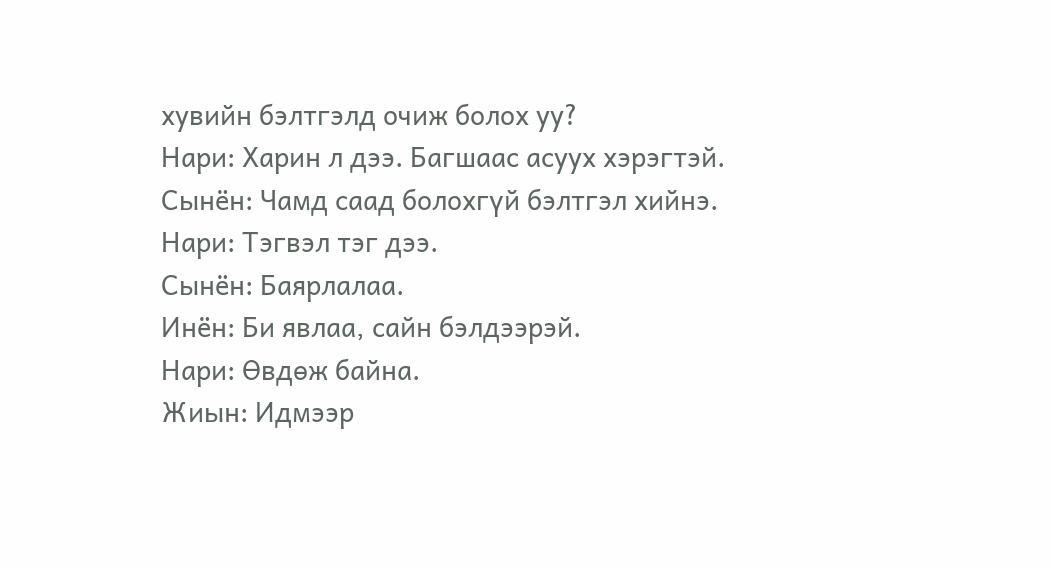хувийн бэлтгэлд очиж болох уу?
Нари: Харин л дээ. Багшаас асуух хэрэгтэй.
Сынён: Чамд саад болохгүй бэлтгэл хийнэ.
Нари: Тэгвэл тэг дээ.
Сынён: Баярлалаа.
Инён: Би явлаа, сайн бэлдээрэй.
Нари: Өвдөж байна.
Жиын: Идмээр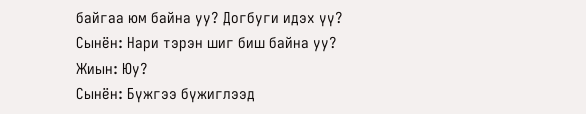байгаа юм байна уу? Догбуги идэх үү?
Сынён: Нари тэрэн шиг биш байна уу?
Жиын: Юу?
Сынён: Бүжгээ бүжиглээд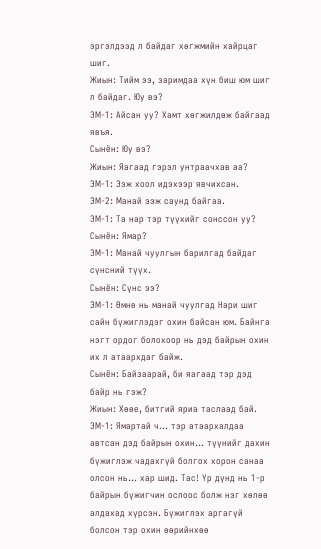эргэлдээд л байдаг хөгжмийн хайрцаг шиг.
Жиын: Тийм ээ, заримдаа хүн биш юм шиг л байдаг. Юу вэ?
ЭМ-1: Айсан уу? Хамт хөгжилдөж байгаад явъя.
Сынён: Юу вэ?
Жиын: Яагаад гэрэл унтраачхав аа?
ЭМ-1: Ээж хоол идэхээр явчихсан.
ЭМ-2: Манай ээж саунд байгаа.
ЭМ-1: Та нар тэр түүхийг сонссон уу?
Сынён: Ямар?
ЭМ-1: Манай чуулгын барилгад байдаг сүнсний түүх.
Сынён: Сүнс ээ?
ЭМ-1: Өмнө нь манай чуулгад Нари шиг сайн бүжиглэдэг охин байсан юм. Байнга нэгт ордог болохоор нь дэд байрын охин их л атаархдаг байж.
Сынён: Байзаарай, би яагаад тэр дэд байр нь гэж?
Жиын: Хөөе, битгий яриа таслаад бай.
ЭМ-1: Ямартай ч... тэр атаархалдаа автсан дэд байрын охин... түүнийг дахин бүжиглэж чадахгүй болгох хорон санаа олсон нь... хар шид. Тас! Үр дүнд нь 1-р байрын бүжигчин ослоос болж нэг хөлөө алдахад хүрсэн. Бүжиглэх аргагүй болсон тэр охин өөрийнхөө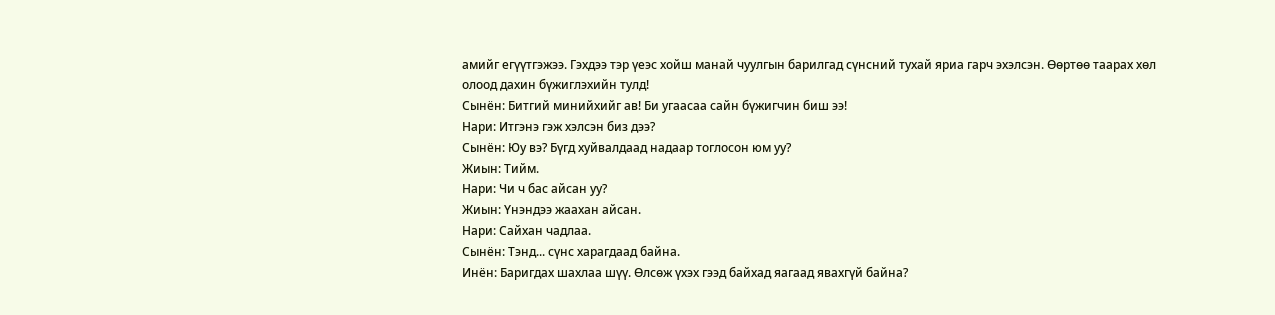амийг егүүтгэжээ. Гэхдээ тэр үеэс хойш манай чуулгын барилгад сүнсний тухай яриа гарч эхэлсэн. Өөртөө таарах хөл олоод дахин бүжиглэхийн тулд!
Сынён: Битгий минийхийг ав! Би угаасаа сайн бүжигчин биш ээ!
Нари: Итгэнэ гэж хэлсэн биз дээ?
Сынён: Юу вэ? Бүгд хуйвалдаад надаар тоглосон юм уу?
Жиын: Тийм.
Нари: Чи ч бас айсан уу?
Жиын: Үнэндээ жаахан айсан.
Нари: Сайхан чадлаа.
Сынён: Тэнд... сүнс харагдаад байна.
Инён: Баригдах шахлаа шүү. Өлсөж үхэх гээд байхад яагаад явахгүй байна?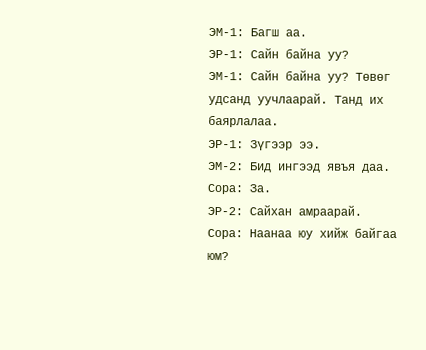ЭМ-1: Багш аа.
ЭР-1: Сайн байна уу?
ЭМ-1: Сайн байна уу? Төвөг удсанд уучлаарай. Танд их баярлалаа.
ЭР-1: Зүгээр ээ.
ЭМ-2: Бид ингээд явъя даа.
Сора: За.
ЭР-2: Сайхан амраарай.
Сора: Наанаа юу хийж байгаа юм?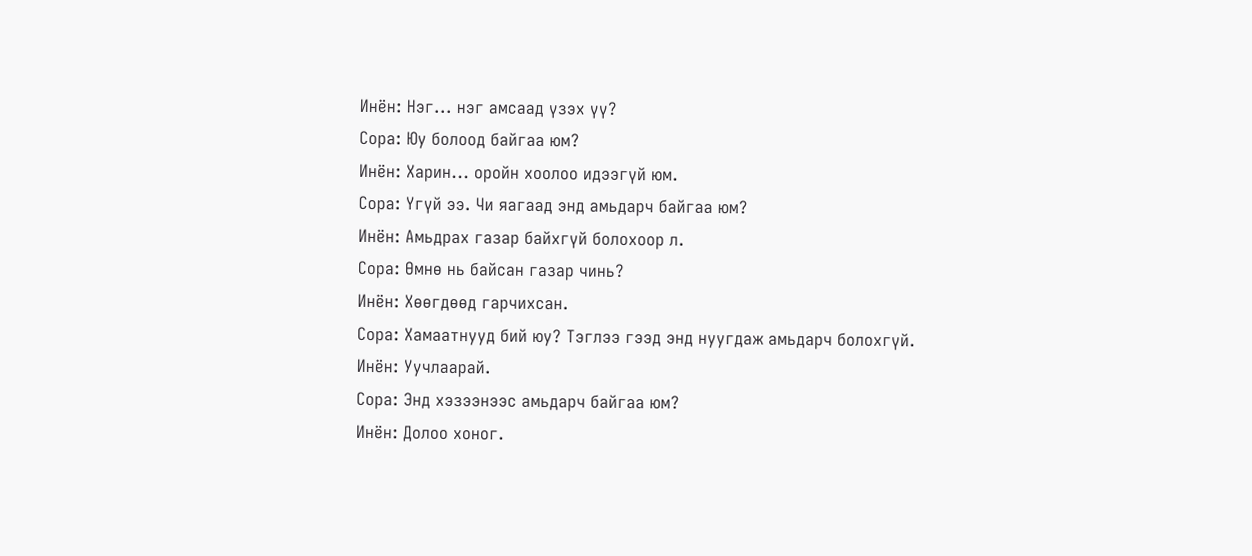Инён: Нэг... нэг амсаад үзэх үү?
Сора: Юу болоод байгаа юм?
Инён: Харин... оройн хоолоо идээгүй юм.
Сора: Үгүй ээ. Чи яагаад энд амьдарч байгаа юм?
Инён: Амьдрах газар байхгүй болохоор л.
Сора: Өмнө нь байсан газар чинь?
Инён: Хөөгдөөд гарчихсан.
Сора: Хамаатнууд бий юу? Тэглээ гээд энд нуугдаж амьдарч болохгүй.
Инён: Уучлаарай.
Сора: Энд хэзээнээс амьдарч байгаа юм?
Инён: Долоо хоног.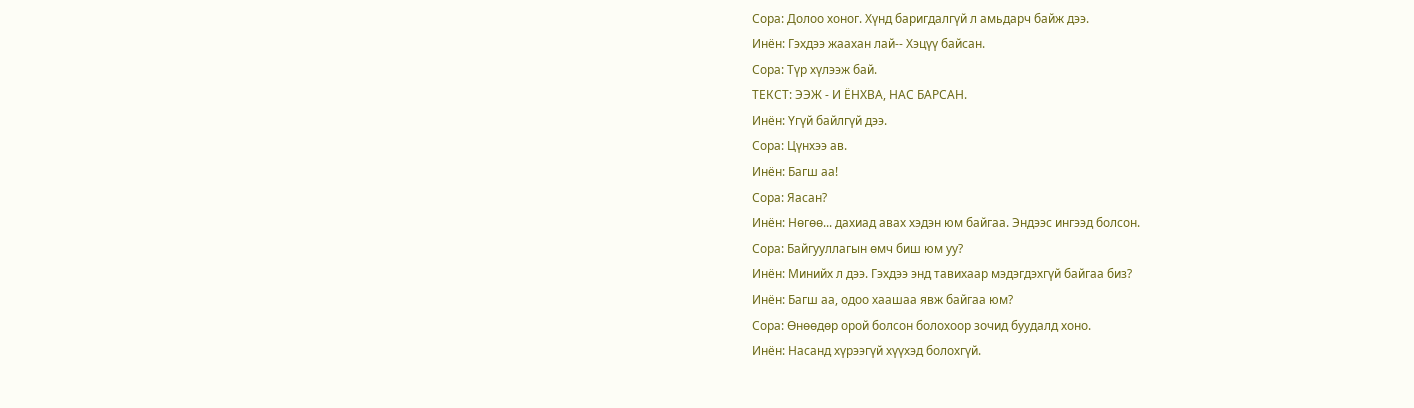Сора: Долоо хоног. Хүнд баригдалгүй л амьдарч байж дээ.
Инён: Гэхдээ жаахан лай-- Хэцүү байсан.
Сора: Түр хүлээж бай.
ТЕКСТ: ЭЭЖ - И ЁНХВА, НАС БАРСАН.
Инён: Үгүй байлгүй дээ.
Сора: Цүнхээ ав.
Инён: Багш аа!
Сора: Яасан?
Инён: Нөгөө... дахиад авах хэдэн юм байгаа. Эндээс ингээд болсон.
Сора: Байгууллагын өмч биш юм уу?
Инён: Минийх л дээ. Гэхдээ энд тавихаар мэдэгдэхгүй байгаа биз?
Инён: Багш аа, одоо хаашаа явж байгаа юм?
Сора: Өнөөдөр орой болсон болохоор зочид буудалд хоно.
Инён: Насанд хүрээгүй хүүхэд болохгүй.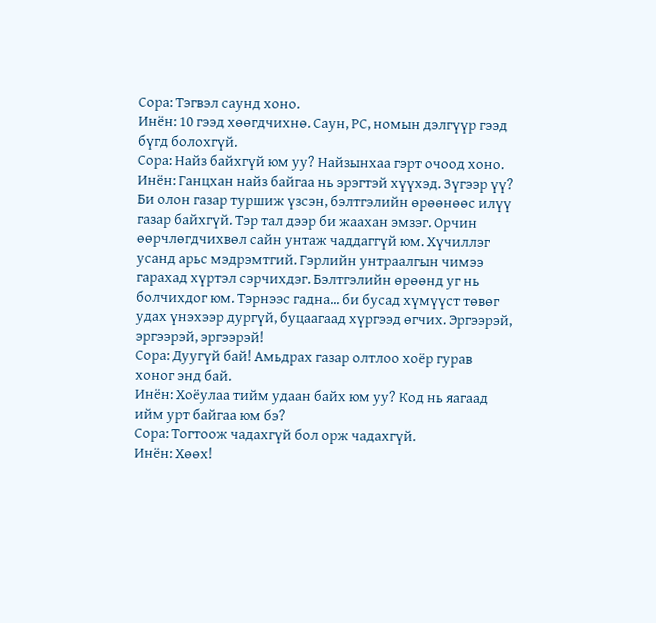Сора: Тэгвэл саунд хоно.
Инён: 10 гээд хөөгдчихнө. Саун, РС, номын дэлгүүр гээд бүгд болохгүй.
Сора: Найз байхгүй юм уу? Найзынхаа гэрт очоод хоно.
Инён: Ганцхан найз байгаа нь эрэгтэй хүүхэд. Зүгээр үү? Би олон газар туршиж үзсэн, бэлтгэлийн өрөөнөөс илүү газар байхгүй. Тэр тал дээр би жаахан эмзэг. Орчин өөрчлөгдчихвөл сайн унтаж чаддаггүй юм. Хүчиллэг усанд арьс мэдрэмтгий. Гэрлийн унтраалгын чимээ гарахад хүртэл сэрчихдэг. Бэлтгэлийн өрөөнд уг нь болчихдог юм. Тэрнээс гадна... би бусад хүмүүст төвөг удах үнэхээр дургүй, буцаагаад хүргээд өгчих. Эргээрэй, эргээрэй, эргээрэй!
Сора: Дуугүй бай! Амьдрах газар олтлоо хоёр гурав хоног энд бай.
Инён: Хоёулаа тийм удаан байх юм уу? Код нь яагаад ийм урт байгаа юм бэ?
Сора: Тогтоож чадахгүй бол орж чадахгүй.
Инён: Хөөх!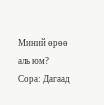Миний өрөө аль юм?
Сора: Дагаад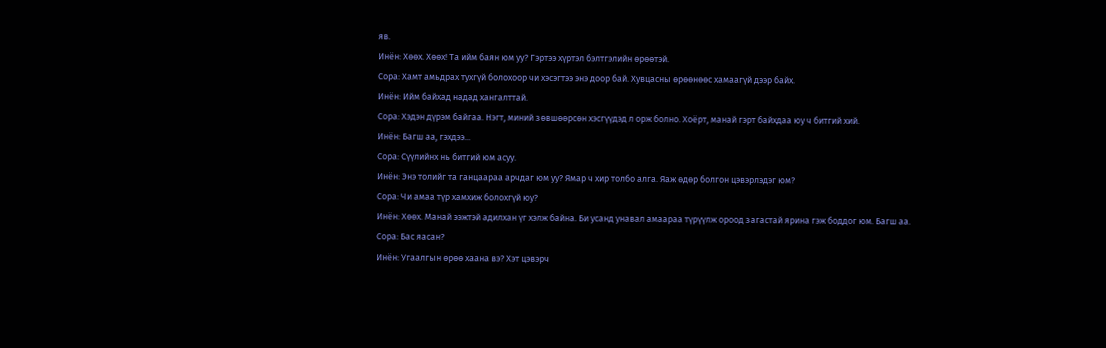яв.
Инён: Хөөх. Хөөх! Та ийм баян юм уу? Гэртээ хүртэл бэлтгэлийн өрөөтэй.
Сора: Хамт амьдрах тухгүй болохоор чи хэсэгтээ энэ доор бай. Хувцасны өрөөнөөс хамаагүй дээр байх.
Инён: Ийм байхад надад хангалттай.
Сора: Хэдэн дүрэм байгаа. Нэгт, миний зөвшөөрсөн хэсгүүдэд л орж болно. Хоёрт, манай гэрт байхдаа юу ч битгий хий.
Инён: Багш аа, гэхдээ...
Сора: Сүүлийнх нь битгий юм асуу.
Инён: Энэ толийг та ганцаараа арчдаг юм уу? Ямар ч хир толбо алга. Яаж өдөр болгон цэвэрлэдэг юм?
Сора: Чи амаа түр хамхиж болохгүй юу?
Инён: Хөөх. Манай ээжтэй адилхан үг хэлж байна. Би усанд унавал амаараа түрүүлж ороод загастай ярина гэж боддог юм. Багш аа.
Сора: Бас яасан?
Инён: Угаалгын өрөө хаана вэ? Хэт цэвэрч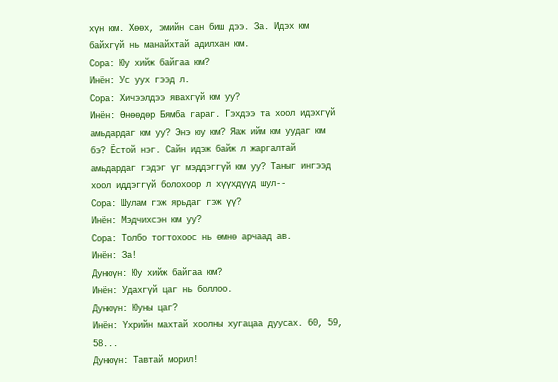хүн юм. Хөөх, эмийн сан биш дээ. За. Идэх юм байхгүй нь манайхтай адилхан юм.
Сора: Юу хийж байгаа юм?
Инён: Ус уух гээд л.
Сора: Хичээлдээ явахгүй юм уу?
Инён: Өнөөдөр Бямба гараг. Гэхдээ та хоол идэхгүй амьдардаг юм уу? Энэ юу юм? Яаж ийм юм уудаг юм бэ? Ёстой нэг. Сайн идэж байж л жаргалтай амьдардаг гэдэг үг мэддэггүй юм уу? Таныг ингээд хоол иддэггүй болохоор л хүүхдүүд шул--
Сора: Шулам гэж ярьдаг гэж үү?
Инён: Мэдчихсэн юм уу?
Сора: Толбо тогтохоос нь өмнө арчаад ав.
Инён: За!
Дунюүн: Юу хийж байгаа юм?
Инён: Удахгүй цаг нь боллоо.
Дунюүн: Юуны цаг?
Инён: Үхрийн махтай хоолны хугацаа дуусах. 60, 59, 58...
Дунюүн: Тавтай морил!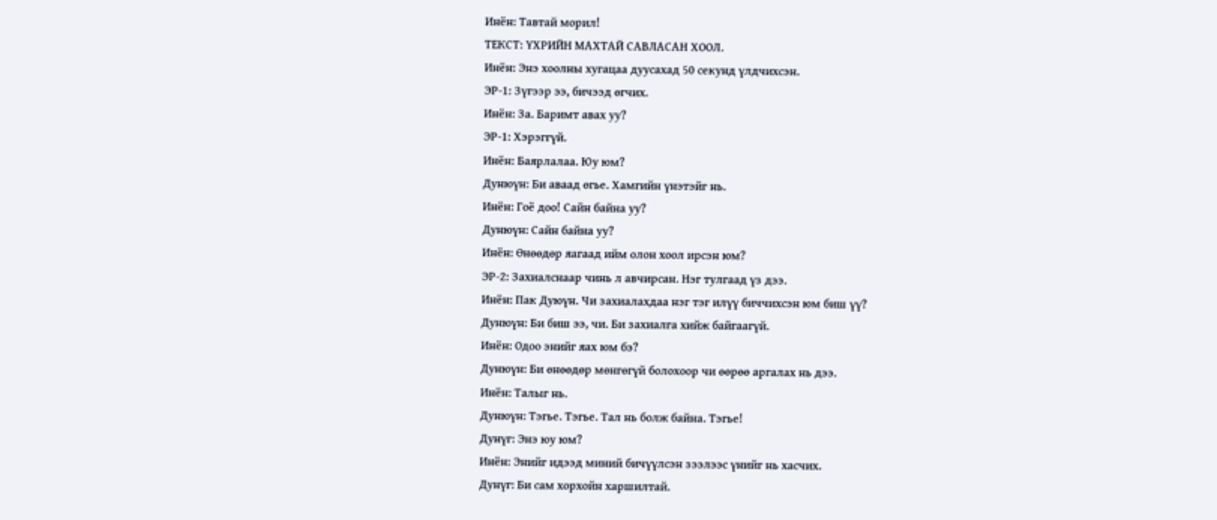Инён: Тавтай морил!
ТЕКСТ: ҮХРИЙН МАХТАЙ САВЛАСАН ХООЛ.
Инён: Энэ хоолны хугацаа дуусахад 50 секунд үлдчихсэн.
ЭР-1: Зүгээр ээ, бичээд өгчих.
Инён: За. Баримт авах уу?
ЭР-1: Хэрэггүй.
Инён: Баярлалаа. Юу юм?
Дунюүн: Би аваад өгье. Хамгийн үнэтэйг нь.
Инён: Гоё доо! Сайн байна уу?
Дунюүн: Сайн байна уу?
Инён: Өнөөдөр яагаад ийм олон хоол ирсэн юм?
ЭР-2: Захиалснаар чинь л авчирсан. Нэг тулгаад үз дээ.
Инён: Пак Дуюүн. Чи захиалахдаа нэг тэг илүү биччихсэн юм биш үү?
Дунюүн: Би биш ээ, чи. Би захиалга хийж байгаагүй.
Инён: Одоо энийг яах юм бэ?
Дунюүн: Би өнөөдөр мөнгөгүй болохоор чи өөрөө аргалах нь дээ.
Инён: Талыг нь.
Дунюүн: Тэгье. Тэгье. Тал нь болж байна. Тэгье!
Дунүг: Энэ юу юм?
Инён: Энийг идээд миний бичүүлсэн зээлээс үнийг нь хасчих.
Дунүг: Би сам хорхойн харшилтай.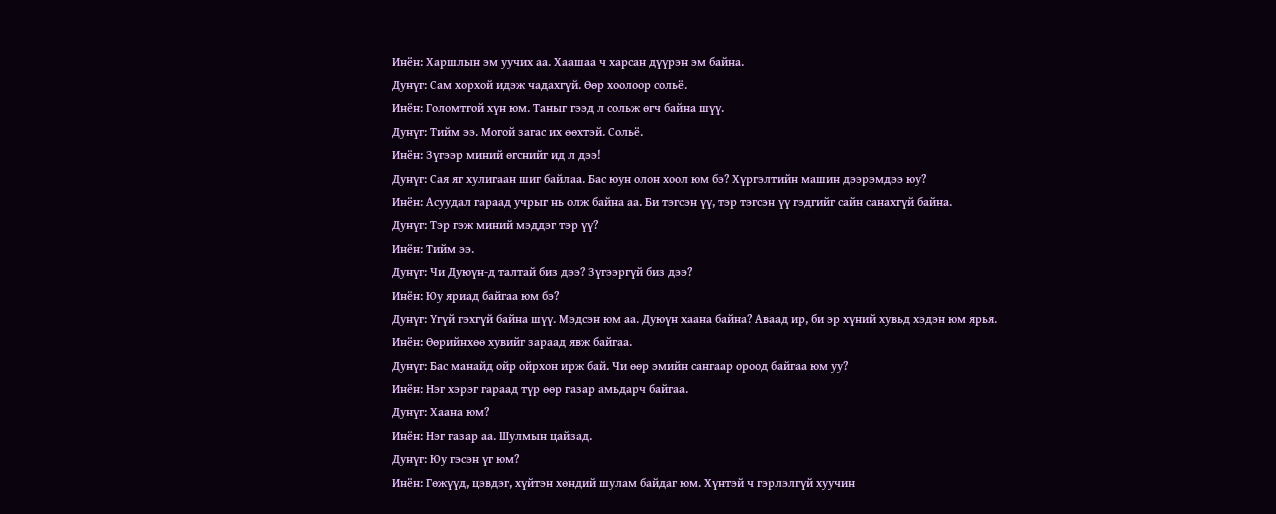Инён: Харшлын эм уучих аа. Хаашаа ч харсан дүүрэн эм байна.
Дунүг: Сам хорхой идэж чадахгүй. Өөр хоолоор сольё.
Инён: Голомтгой хүн юм. Таныг гээд л сольж өгч байна шүү.
Дунүг: Тийм ээ. Могой загас их өөхтэй. Сольё.
Инён: Зүгээр миний өгснийг ид л дээ!
Дунүг: Сая яг хулигаан шиг байлаа. Бас юун олон хоол юм бэ? Хүргэлтийн машин дээрэмдээ юу?
Инён: Асуудал гараад учрыг нь олж байна аа. Би тэгсэн үү, тэр тэгсэн үү гэдгийг сайн санахгүй байна.
Дунүг: Тэр гэж миний мэддэг тэр үү?
Инён: Тийм ээ.
Дунүг: Чи Дуюүн-д талтай биз дээ? Зүгээргүй биз дээ?
Инён: Юу яриад байгаа юм бэ?
Дунүг: Үгүй гэхгүй байна шүү. Мэдсэн юм аа. Дуюүн хаана байна? Аваад ир, би эр хүний хувьд хэдэн юм ярья.
Инён: Өөрийнхөө хувийг зараад явж байгаа.
Дунүг: Бас манайд ойр ойрхон ирж бай. Чи өөр эмийн сангаар ороод байгаа юм уу?
Инён: Нэг хэрэг гараад түр өөр газар амьдарч байгаа.
Дунүг: Хаана юм?
Инён: Нэг газар аа. Шулмын цайзад.
Дунүг: Юу гэсэн үг юм?
Инён: Гөжүүд, цэвдэг, хүйтэн хөндий шулам байдаг юм. Хүнтэй ч гэрлэлгүй хуучин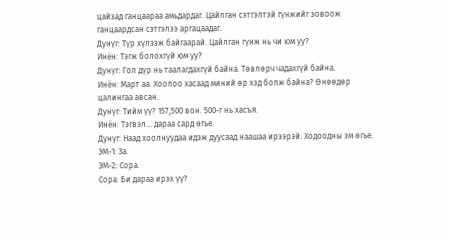цайзад ганцаараа амьдардаг. Цайлган сэтгэлтэй гүнжийг зовоож ганцаардсан сэтгэлээ аргацаадаг.
Дунүг: Түр хүлээж байгаарай. Цайлган гүнж нь чи юм уу?
Инён: Тэгж болохгүй юм уу?
Дунүг: Гол дүр нь таалагдахгүй байна. Төвлөрч чадахгүй байна.
Инён: Март аа. Хоолоо хасаад миний өр хэд болж байна? Өнөөдөр цалингаа авсан.
Дунүг: Тийм үү? 157,500 вон. 500-г нь хасъя.
Инён: Тэгвэл... дараа сард өгье.
Дунүг: Наад хоолнуудаа идэж дуусаад наашаа ирээрэй. Ходоодны эм өгье.
ЭМ-1: За.
ЭМ-2: Сора.
Сора: Би дараа ирэх үү?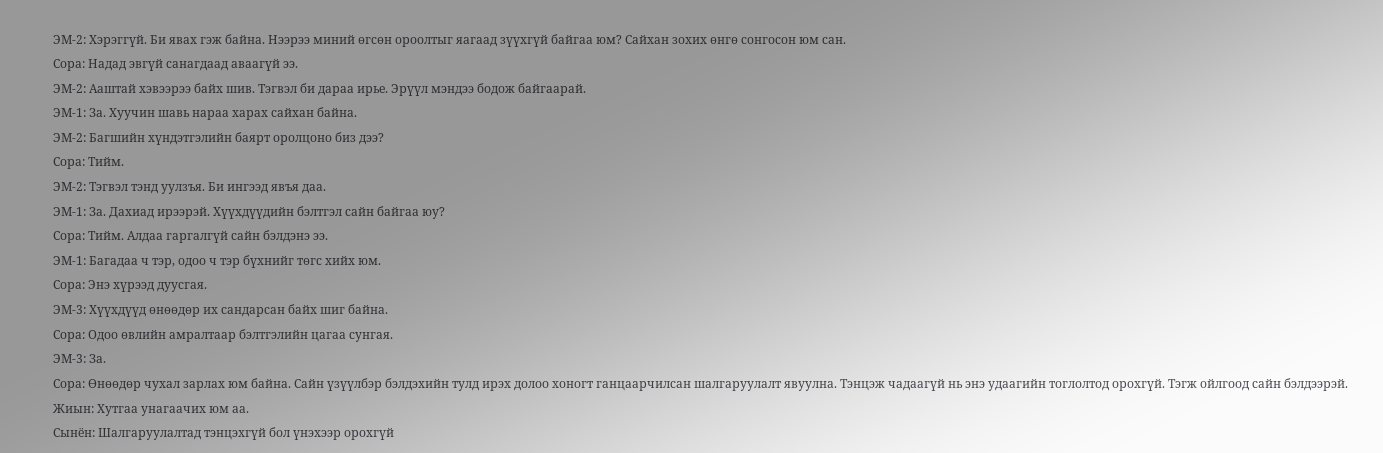ЭМ-2: Хэрэггүй. Би явах гэж байна. Нээрээ миний өгсөн ороолтыг яагаад зүүхгүй байгаа юм? Сайхан зохих өнгө сонгосон юм сан.
Сора: Надад эвгүй санагдаад аваагүй ээ.
ЭМ-2: Ааштай хэвээрээ байх шив. Тэгвэл би дараа ирье. Эрүүл мэндээ бодож байгаарай.
ЭМ-1: За. Хуучин шавь нараа харах сайхан байна.
ЭМ-2: Багшийн хүндэтгэлийн баярт оролцоно биз дээ?
Сора: Тийм.
ЭМ-2: Тэгвэл тэнд уулзъя. Би ингээд явъя даа.
ЭМ-1: За. Дахиад ирээрэй. Хүүхдүүдийн бэлтгэл сайн байгаа юу?
Сора: Тийм. Алдаа гаргалгүй сайн бэлдэнэ ээ.
ЭМ-1: Багадаа ч тэр, одоо ч тэр бүхнийг төгс хийх юм.
Сора: Энэ хүрээд дуусгая.
ЭМ-3: Хүүхдүүд өнөөдөр их сандарсан байх шиг байна.
Сора: Одоо өвлийн амралтаар бэлтгэлийн цагаа сунгая.
ЭМ-3: За.
Сора: Өнөөдөр чухал зарлах юм байна. Сайн үзүүлбэр бэлдэхийн тулд ирэх долоо хоногт ганцаарчилсан шалгаруулалт явуулна. Тэнцэж чадаагүй нь энэ удаагийн тоглолтод орохгүй. Тэгж ойлгоод сайн бэлдээрэй.
Жиын: Хутгаа унагаачих юм аа.
Сынён: Шалгаруулалтад тэнцэхгүй бол үнэхээр орохгүй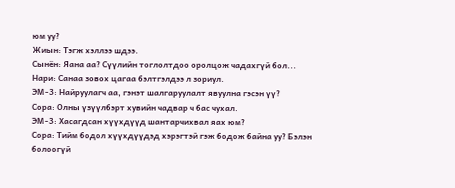юм уу?
Жиын: Тэгж хэллээ шдээ.
Сынён: Яана аа? Сүүлийн тоглолтдоо оролцож чадахгүй бол...
Нари: Санаа зовох цагаа бэлтгэлдээ л зориул.
ЭМ-3: Найруулагч аа, гэнэт шалгаруулалт явуулна гэсэн үү?
Сора: Олны үзүүлбэрт хувийн чадвар ч бас чухал.
ЭМ-3: Хасагдсан хүүхдүүд шантарчихвал яах юм?
Сора: Тийм бодол хүүхдүүдэд хэрэгтэй гэж бодож байна уу? Бэлэн болоогүй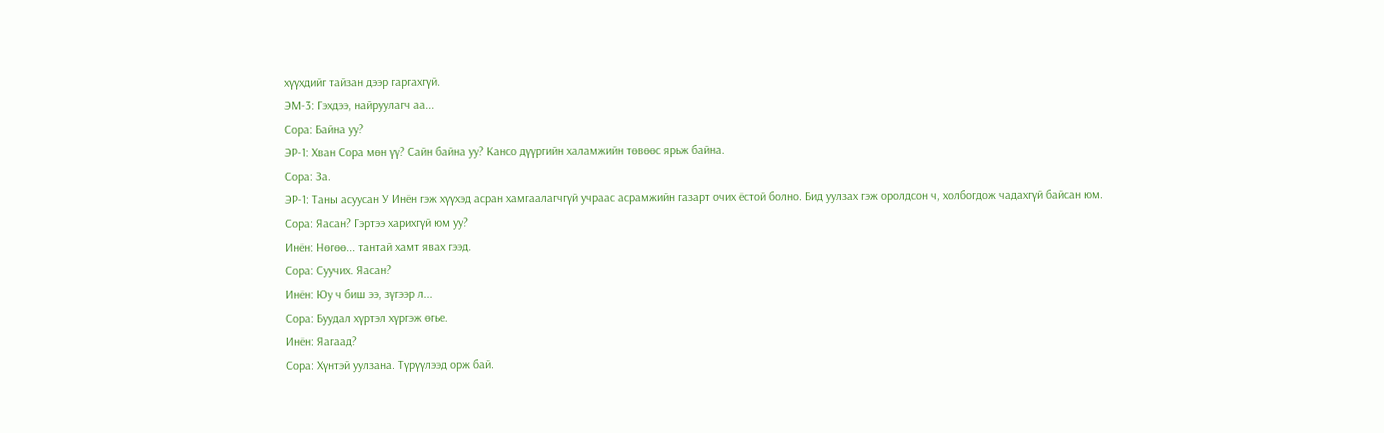хүүхдийг тайзан дээр гаргахгүй.
ЭМ-3: Гэхдээ, найруулагч аа...
Сора: Байна уу?
ЭР-1: Хван Сора мөн үү? Сайн байна уу? Кансо дүүргийн халамжийн төвөөс ярьж байна.
Сора: За.
ЭР-1: Таны асуусан У Инён гэж хүүхэд асран хамгаалагчгүй учраас асрамжийн газарт очих ёстой болно. Бид уулзах гэж оролдсон ч, холбогдож чадахгүй байсан юм.
Сора: Яасан? Гэртээ харихгүй юм уу?
Инён: Нөгөө... тантай хамт явах гээд.
Сора: Суучих. Яасан?
Инён: Юу ч биш ээ, зүгээр л...
Сора: Буудал хүртэл хүргэж өгье.
Инён: Яагаад?
Сора: Хүнтэй уулзана. Түрүүлээд орж бай.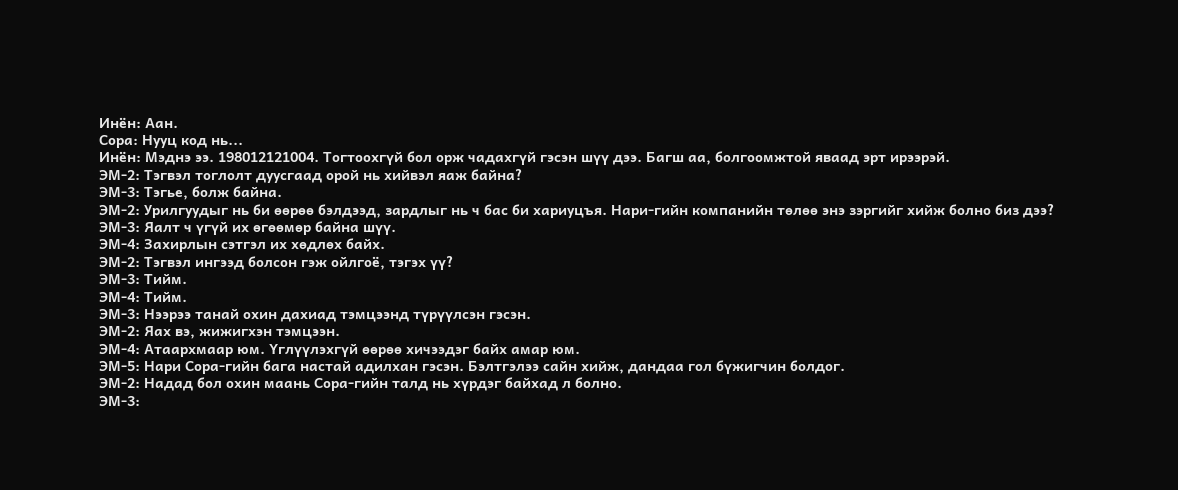Инён: Аан.
Сора: Нууц код нь...
Инён: Мэднэ ээ. 198012121004. Тогтоохгүй бол орж чадахгүй гэсэн шүү дээ. Багш аа, болгоомжтой яваад эрт ирээрэй.
ЭМ-2: Тэгвэл тоглолт дуусгаад орой нь хийвэл яаж байна?
ЭМ-3: Тэгье, болж байна.
ЭМ-2: Урилгуудыг нь би өөрөө бэлдээд, зардлыг нь ч бас би хариуцъя. Нари-гийн компанийн төлөө энэ зэргийг хийж болно биз дээ?
ЭМ-3: Яалт ч үгүй их өгөөмөр байна шүү.
ЭМ-4: Захирлын сэтгэл их хөдлөх байх.
ЭМ-2: Тэгвэл ингээд болсон гэж ойлгоё, тэгэх үү?
ЭМ-3: Тийм.
ЭМ-4: Тийм.
ЭМ-3: Нээрээ танай охин дахиад тэмцээнд түрүүлсэн гэсэн.
ЭМ-2: Яах вэ, жижигхэн тэмцээн.
ЭМ-4: Атаархмаар юм. Үглүүлэхгүй өөрөө хичээдэг байх амар юм.
ЭМ-5: Нари Сора-гийн бага настай адилхан гэсэн. Бэлтгэлээ сайн хийж, дандаа гол бүжигчин болдог.
ЭМ-2: Надад бол охин маань Сора-гийн талд нь хүрдэг байхад л болно.
ЭМ-3: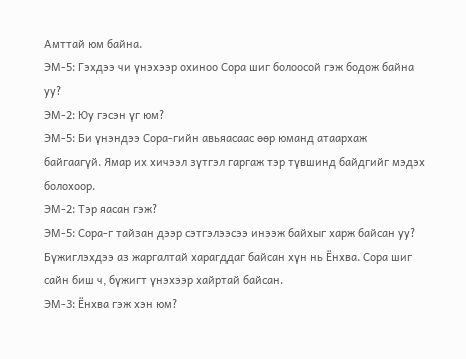Амттай юм байна.
ЭМ-5: Гэхдээ чи үнэхээр охиноо Сора шиг болоосой гэж бодож байна уу?
ЭМ-2: Юу гэсэн үг юм?
ЭМ-5: Би үнэндээ Сора-гийн авьяасаас өөр юманд атаархаж байгаагүй. Ямар их хичээл зүтгэл гаргаж тэр түвшинд байдгийг мэдэх болохоор.
ЭМ-2: Тэр яасан гэж?
ЭМ-5: Сора-г тайзан дээр сэтгэлээсээ инээж байхыг харж байсан уу? Бүжиглэхдээ аз жаргалтай харагддаг байсан хүн нь Ёнхва. Сора шиг сайн биш ч, бүжигт үнэхээр хайртай байсан.
ЭМ-3: Ёнхва гэж хэн юм?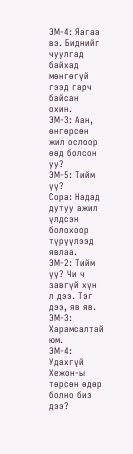ЭМ-4: Яагаа вэ. Биднийг чуулгад байхад мөнгөгүй гээд гарч байсан охин.
ЭМ-3: Аан, өнгөрсөн жил ослоор өөд болсон уу?
ЭМ-5: Тийм үү?
Сора: Надад дутуу ажил үлдсэн болохоор түрүүлээд явлаа.
ЭМ-2: Тийм үү? Чи ч завгүй хүн л дээ. Тэг дээ, яв яв.
ЭМ-3: Харамсалтай юм.
ЭМ-4: Удахгүй Хежон-ы төрсөн өдөр болно биз дээ?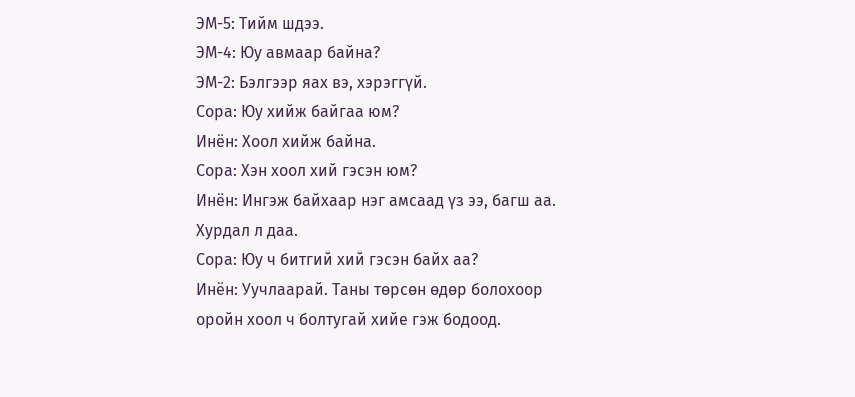ЭМ-5: Тийм шдээ.
ЭМ-4: Юу авмаар байна?
ЭМ-2: Бэлгээр яах вэ, хэрэггүй.
Сора: Юу хийж байгаа юм?
Инён: Хоол хийж байна.
Сора: Хэн хоол хий гэсэн юм?
Инён: Ингэж байхаар нэг амсаад үз ээ, багш аа. Хурдал л даа.
Сора: Юу ч битгий хий гэсэн байх аа?
Инён: Уучлаарай. Таны төрсөн өдөр болохоор оройн хоол ч болтугай хийе гэж бодоод.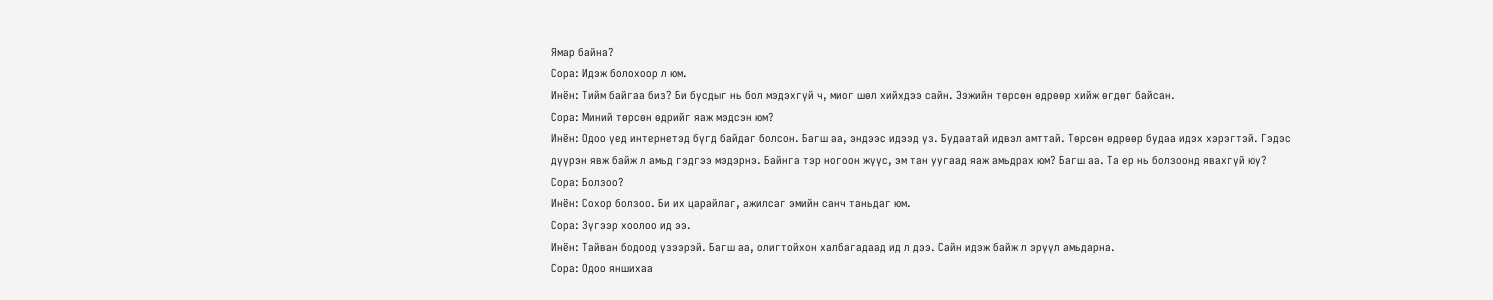Ямар байна?
Сора: Идэж болохоор л юм.
Инён: Тийм байгаа биз? Би бусдыг нь бол мэдэхгүй ч, миог шөл хийхдээ сайн. Ээжийн төрсөн өдрөөр хийж өгдөг байсан.
Сора: Миний төрсөн өдрийг яаж мэдсэн юм?
Инён: Одоо үед интернетэд бүгд байдаг болсон. Багш аа, эндээс идээд үз. Будаатай идвэл амттай. Төрсөн өдрөөр будаа идэх хэрэгтэй. Гэдэс дүүрэн явж байж л амьд гэдгээ мэдэрнэ. Байнга тэр ногоон жүүс, эм тан уугаад яаж амьдрах юм? Багш аа. Та ер нь болзоонд явахгүй юу?
Сора: Болзоо?
Инён: Сохор болзоо. Би их царайлаг, ажилсаг эмийн санч таньдаг юм.
Сора: Зүгээр хоолоо ид ээ.
Инён: Тайван бодоод үзээрэй. Багш аа, олигтойхон халбагадаад ид л дээ. Сайн идэж байж л эрүүл амьдарна.
Сора: Одоо яншихаа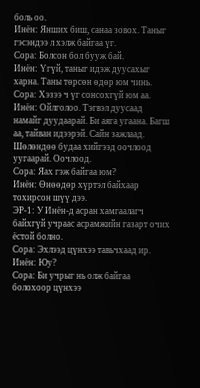боль оо.
Инён: Янших биш, санаа зовох. Таныг гэсэндээ л хэлж байгаа үг.
Сора: Болсон бол бууж бай.
Инён: Үгүй, таныг идэж дуусахыг харна. Таны төрсөн өдөр юм чинь.
Сора: Хэзээ ч үг сонсохгүй юм аа.
Инён: Ойлголоо. Тэгвэл дуусаад намайг дуудаарай. Би аяга угаана. Багш аа, тайван идээрэй. Сайн зажлаад. Шөлөндөө будаа хийгээд оочлоод уугаарай. Оочлоод.
Сора: Яах гэж байгаа юм?
Инён: Өнөөдөр хүртэл байхаар тохирсон шүү дээ.
ЭР-1: У Инён-д асран хамгаалагч байхгүй учраас асрамжийн газарт очих ёстой болно.
Сора: Эхлээд цүнхээ тавьчхаад ир.
Инён: Юу?
Сора: Би учрыг нь олж байгаа болохоор цүнхээ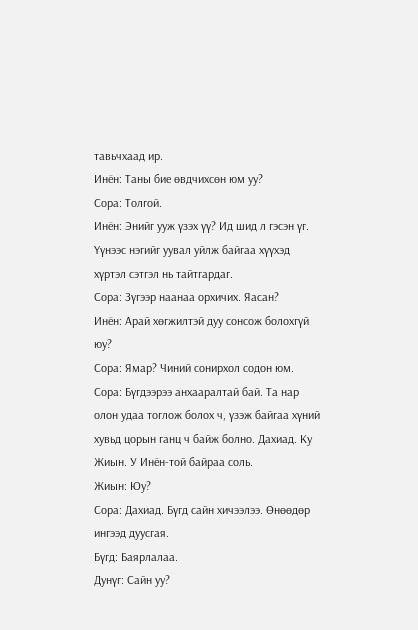тавьчхаад ир.
Инён: Таны бие өвдчихсөн юм уу?
Сора: Толгой.
Инён: Энийг ууж үзэх үү? Ид шид л гэсэн үг. Үүнээс нэгийг уувал уйлж байгаа хүүхэд хүртэл сэтгэл нь тайтгардаг.
Сора: Зүгээр наанаа орхичих. Яасан?
Инён: Арай хөгжилтэй дуу сонсож болохгүй юу?
Сора: Ямар? Чиний сонирхол содон юм.
Сора: Бүгдээрээ анхааралтай бай. Та нар олон удаа тоглож болох ч, үзэж байгаа хүний хувьд цорын ганц ч байж болно. Дахиад. Ку Жиын. У Инён-той байраа соль.
Жиын: Юу?
Сора: Дахиад. Бүгд сайн хичээлээ. Өнөөдөр ингээд дуусгая.
Бүгд: Баярлалаа.
Дунүг: Сайн уу?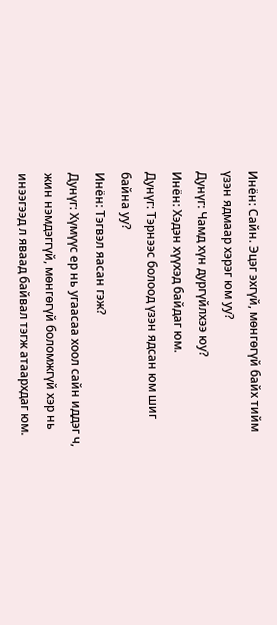Инён: Сайн. Эцэг эхгүй, мөнгөгүй байх тийм үзэн ядмаар хэрэг юм уу?
Дунүг: Чамд хүн дургүйлхээ юу?
Инён: Хэдэн хүүхэд байдаг юм.
Дунүг: Тэрнээс болоод үзэн ядсан юм шиг байна уу?
Инён: Тэгвэл яасан гэж?
Дунүг: Хүмүүс ер нь угаасаа хоол сайн иддэг ч, жин нэмдэггүй, мөнгөгүй боломжгүй хэр нь инээгээд л яваад байвал тэгж атаархдаг юм.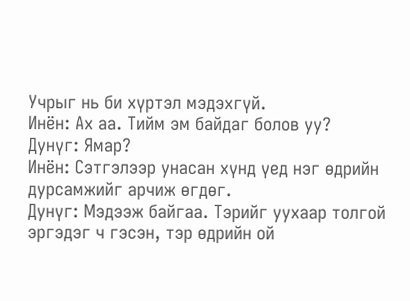Учрыг нь би хүртэл мэдэхгүй.
Инён: Ах аа. Тийм эм байдаг болов уу?
Дунүг: Ямар?
Инён: Сэтгэлээр унасан хүнд үед нэг өдрийн дурсамжийг арчиж өгдөг.
Дунүг: Мэдээж байгаа. Тэрийг уухаар толгой эргэдэг ч гэсэн, тэр өдрийн ой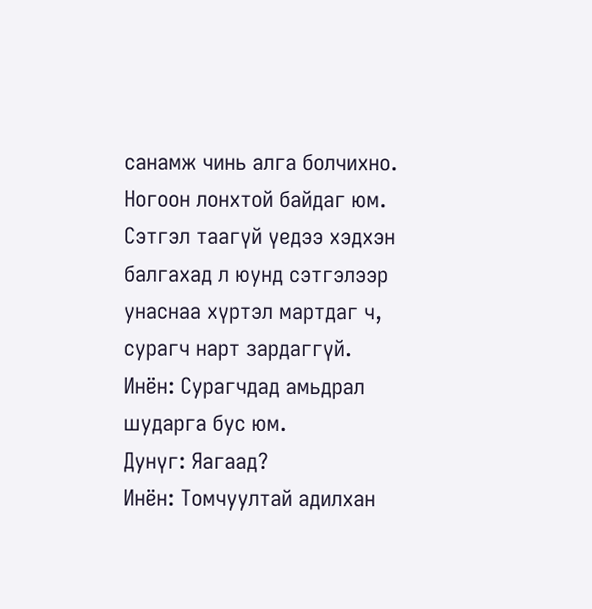санамж чинь алга болчихно. Ногоон лонхтой байдаг юм. Сэтгэл таагүй үедээ хэдхэн балгахад л юунд сэтгэлээр унаснаа хүртэл мартдаг ч, сурагч нарт зардаггүй.
Инён: Сурагчдад амьдрал шударга бус юм.
Дунүг: Яагаад?
Инён: Томчуултай адилхан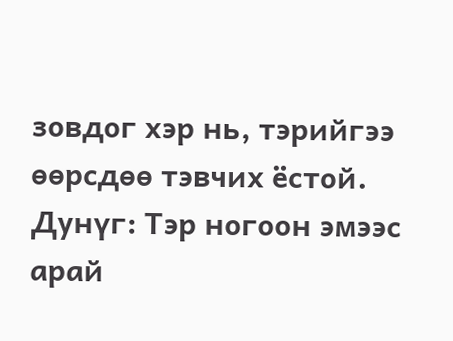зовдог хэр нь, тэрийгээ өөрсдөө тэвчих ёстой.
Дунүг: Тэр ногоон эмээс арай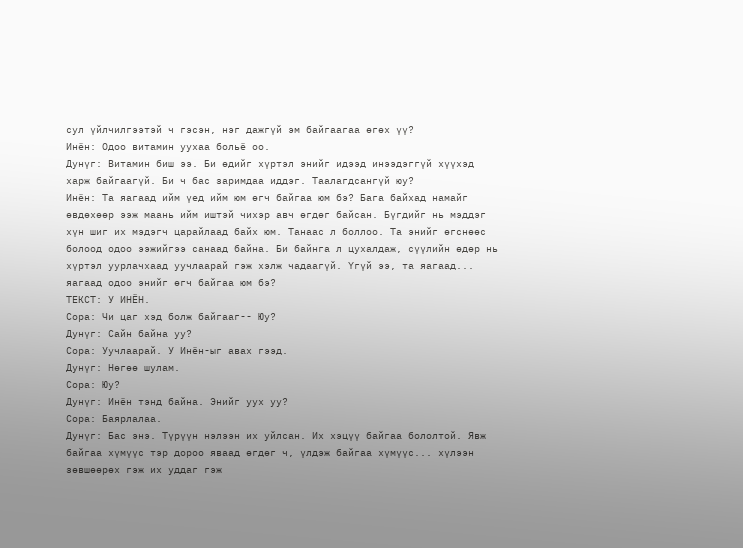сул үйлчилгээтэй ч гэсэн, нэг дажгүй эм байгаагаа өгөх үү?
Инён: Одоо витамин уухаа больё оо.
Дунүг: Витамин биш ээ. Би өдийг хүртэл энийг идээд инээдэггүй хүүхэд харж байгаагүй. Би ч бас заримдаа иддэг. Таалагдсангүй юу?
Инён: Та яагаад ийм үед ийм юм өгч байгаа юм бэ? Бага байхад намайг өвдөхөөр ээж маань ийм иштэй чихэр авч өгдөг байсан. Бүгдийг нь мэддэг хүн шиг их мэдэгч царайлаад байх юм. Танаас л боллоо. Та энийг өгснөөс болоод одоо ээжийгээ санаад байна. Би байнга л цухалдаж, сүүлийн өдөр нь хүртэл уурлачхаад уучлаарай гэж хэлж чадаагүй. Үгүй ээ, та яагаад... яагаад одоо энийг өгч байгаа юм бэ?
ТЕКСТ: У ИНЁН.
Сора: Чи цаг хэд болж байгааг-- Юу?
Дунүг: Сайн байна уу?
Сора: Уучлаарай. У Инён-ыг авах гээд.
Дунүг: Нөгөө шулам.
Сора: Юу?
Дунүг: Инён тэнд байна. Энийг уух уу?
Сора: Баярлалаа.
Дунүг: Бас энэ. Түрүүн нэлээн их уйлсан. Их хэцүү байгаа бололтой. Явж байгаа хүмүүс тэр дороо яваад өгдөг ч, үлдэж байгаа хүмүүс... хүлээн зөвшөөрөх гэж их уддаг гэж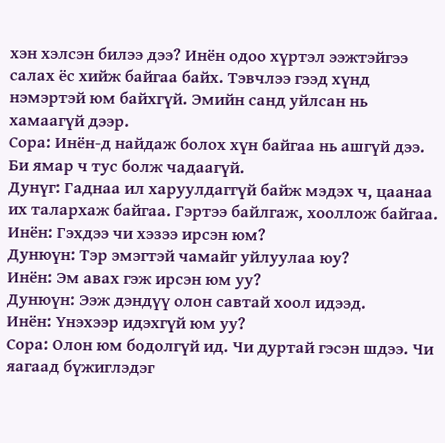хэн хэлсэн билээ дээ? Инён одоо хүртэл ээжтэйгээ салах ёс хийж байгаа байх. Тэвчлээ гээд хүнд нэмэртэй юм байхгүй. Эмийн санд уйлсан нь хамаагүй дээр.
Сора: Инён-д найдаж болох хүн байгаа нь ашгүй дээ. Би ямар ч тус болж чадаагүй.
Дунүг: Гаднаа ил харуулдаггүй байж мэдэх ч, цаанаа их талархаж байгаа. Гэртээ байлгаж, хооллож байгаа.
Инён: Гэхдээ чи хэзээ ирсэн юм?
Дунюүн: Тэр эмэгтэй чамайг уйлуулаа юу?
Инён: Эм авах гэж ирсэн юм уу?
Дунюүн: Ээж дэндүү олон савтай хоол идээд.
Инён: Үнэхээр идэхгүй юм уу?
Сора: Олон юм бодолгүй ид. Чи дуртай гэсэн шдээ. Чи яагаад бүжиглэдэг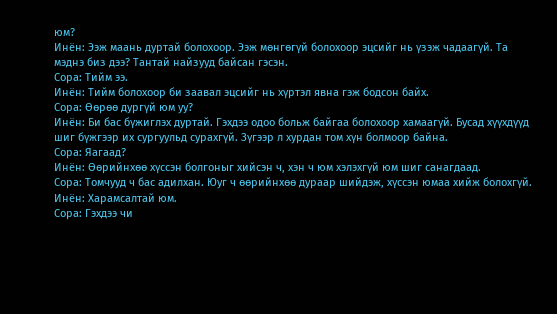юм?
Инён: Ээж маань дуртай болохоор. Ээж мөнгөгүй болохоор эцсийг нь үзэж чадаагүй. Та мэднэ биз дээ? Тантай найзууд байсан гэсэн.
Сора: Тийм ээ.
Инён: Тийм болохоор би заавал эцсийг нь хүртэл явна гэж бодсон байх.
Сора: Өөрөө дургүй юм уу?
Инён: Би бас бүжиглэх дуртай. Гэхдээ одоо больж байгаа болохоор хамаагүй. Бусад хүүхдүүд шиг бүжгээр их сургуульд сурахгүй. Зүгээр л хурдан том хүн болмоор байна.
Сора: Яагаад?
Инён: Өөрийнхөө хүссэн болгоныг хийсэн ч, хэн ч юм хэлэхгүй юм шиг санагдаад.
Сора: Томчууд ч бас адилхан. Юуг ч өөрийнхөө дураар шийдэж, хүссэн юмаа хийж болохгүй.
Инён: Харамсалтай юм.
Сора: Гэхдээ чи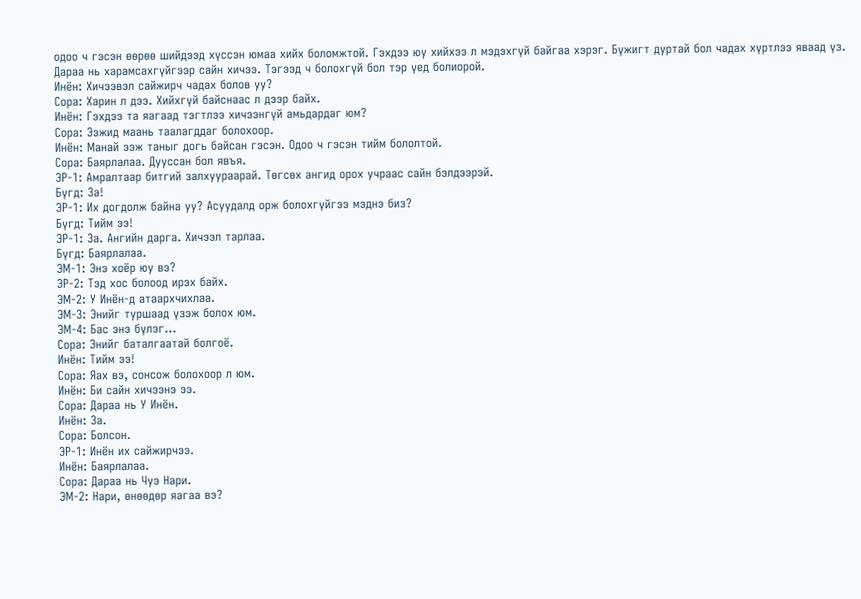одоо ч гэсэн өөрөө шийдээд хүссэн юмаа хийх боломжтой. Гэхдээ юу хийхээ л мэдэхгүй байгаа хэрэг. Бүжигт дуртай бол чадах хүртлээ яваад үз. Дараа нь харамсахгүйгээр сайн хичээ. Тэгээд ч болохгүй бол тэр үед болиорой.
Инён: Хичээвэл сайжирч чадах болов уу?
Сора: Харин л дээ. Хийхгүй байснаас л дээр байх.
Инён: Гэхдээ та яагаад тэгтлээ хичээнгүй амьдардаг юм?
Сора: Ээжид маань таалагддаг болохоор.
Инён: Манай ээж таныг догь байсан гэсэн. Одоо ч гэсэн тийм бололтой.
Сора: Баярлалаа. Дууссан бол явъя.
ЭР-1: Амралтаар битгий залхуураарай. Төгсөх ангид орох учраас сайн бэлдээрэй.
Бүгд: За!
ЭР-1: Их догдолж байна уу? Асуудалд орж болохгүйгээ мэднэ биз?
Бүгд: Тийм ээ!
ЭР-1: За. Ангийн дарга. Хичээл тарлаа.
Бүгд: Баярлалаа.
ЭМ-1: Энэ хоёр юу вэ?
ЭР-2: Тэд хос болоод ирэх байх.
ЭМ-2: У Инён-д атаархчихлаа.
ЭМ-3: Энийг туршаад үзэж болох юм.
ЭМ-4: Бас энэ бүлэг...
Сора: Энийг баталгаатай болгоё.
Инён: Тийм ээ!
Сора: Яах вэ, сонсож болохоор л юм.
Инён: Би сайн хичээнэ ээ.
Сора: Дараа нь У Инён.
Инён: За.
Сора: Болсон.
ЭР-1: Инён их сайжирчээ.
Инён: Баярлалаа.
Сора: Дараа нь Чуэ Нари.
ЭМ-2: Нари, өнөөдөр яагаа вэ?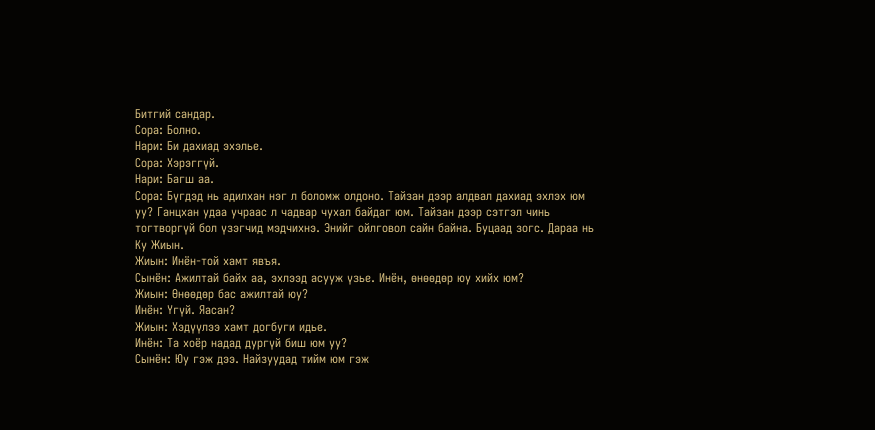Битгий сандар.
Сора: Болно.
Нари: Би дахиад эхэлье.
Сора: Хэрэггүй.
Нари: Багш аа.
Сора: Бүгдэд нь адилхан нэг л боломж олдоно. Тайзан дээр алдвал дахиад эхлэх юм уу? Ганцхан удаа учраас л чадвар чухал байдаг юм. Тайзан дээр сэтгэл чинь тогтворгүй бол үзэгчид мэдчихнэ. Энийг ойлговол сайн байна. Буцаад зогс. Дараа нь Ку Жиын.
Жиын: Инён-той хамт явъя.
Сынён: Ажилтай байх аа, эхлээд асууж үзье. Инён, өнөөдөр юу хийх юм?
Жиын: Өнөөдөр бас ажилтай юу?
Инён: Үгүй. Яасан?
Жиын: Хэдүүлээ хамт догбуги идье.
Инён: Та хоёр надад дургүй биш юм уу?
Сынён: Юу гэж дээ. Найзуудад тийм юм гэж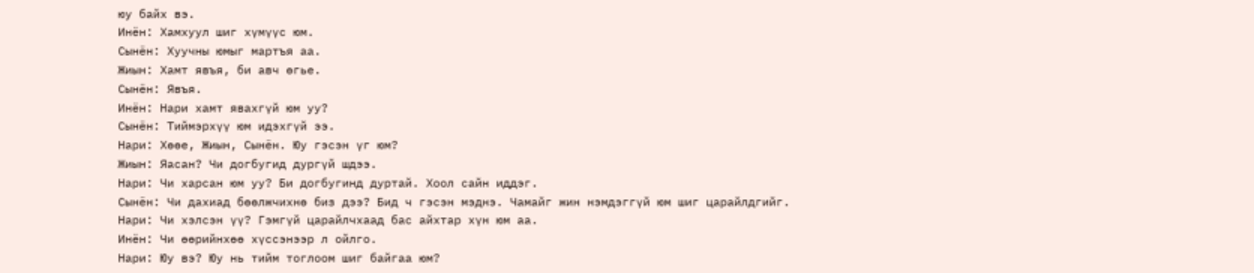юу байх вэ.
Инён: Хамхуул шиг хүмүүс юм.
Сынён: Хуучны юмыг мартъя аа.
Жиын: Хамт явъя, би авч өгье.
Сынён: Явъя.
Инён: Нари хамт явахгүй юм уу?
Сынён: Тиймэрхүү юм идэхгүй ээ.
Нари: Хөөе, Жиын, Сынён. Юу гэсэн үг юм?
Жиын: Яасан? Чи догбугид дургүй шдээ.
Нари: Чи харсан юм уу? Би догбугинд дуртай. Хоол сайн иддэг.
Сынён: Чи дахиад бөөлжчихнө биз дээ? Бид ч гэсэн мэднэ. Чамайг жин нэмдэггүй юм шиг царайлдгийг.
Нари: Чи хэлсэн үү? Гэмгүй царайлчхаад бас айхтар хүн юм аа.
Инён: Чи өөрийнхөө хүссэнээр л ойлго.
Нари: Юу вэ? Юу нь тийм тоглоом шиг байгаа юм?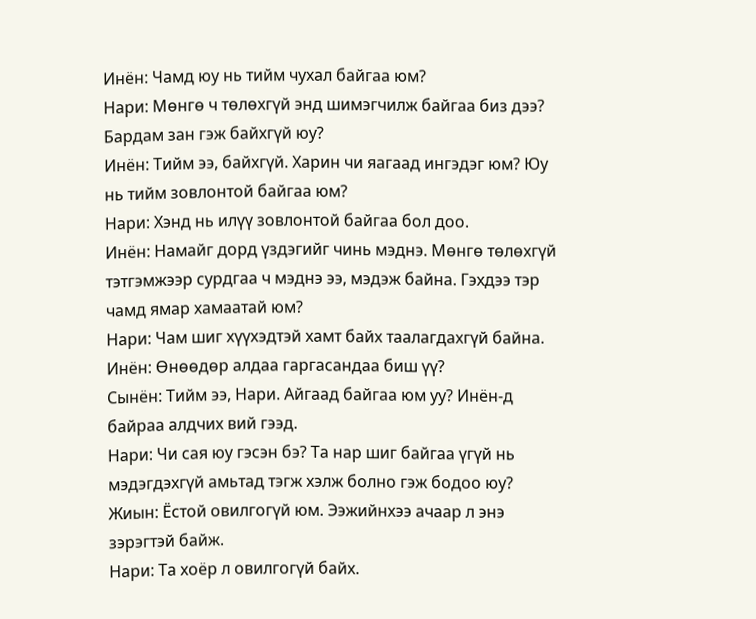Инён: Чамд юу нь тийм чухал байгаа юм?
Нари: Мөнгө ч төлөхгүй энд шимэгчилж байгаа биз дээ? Бардам зан гэж байхгүй юу?
Инён: Тийм ээ, байхгүй. Харин чи яагаад ингэдэг юм? Юу нь тийм зовлонтой байгаа юм?
Нари: Хэнд нь илүү зовлонтой байгаа бол доо.
Инён: Намайг дорд үздэгийг чинь мэднэ. Мөнгө төлөхгүй тэтгэмжээр сурдгаа ч мэднэ ээ, мэдэж байна. Гэхдээ тэр чамд ямар хамаатай юм?
Нари: Чам шиг хүүхэдтэй хамт байх таалагдахгүй байна.
Инён: Өнөөдөр алдаа гаргасандаа биш үү?
Сынён: Тийм ээ, Нари. Айгаад байгаа юм уу? Инён-д байраа алдчих вий гээд.
Нари: Чи сая юу гэсэн бэ? Та нар шиг байгаа үгүй нь мэдэгдэхгүй амьтад тэгж хэлж болно гэж бодоо юу?
Жиын: Ёстой овилгогүй юм. Ээжийнхээ ачаар л энэ зэрэгтэй байж.
Нари: Та хоёр л овилгогүй байх.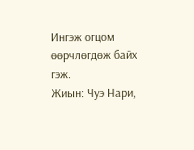Ингэж огцом өөрчлөгдөж байх гэж.
Жиын: Чуэ Нари,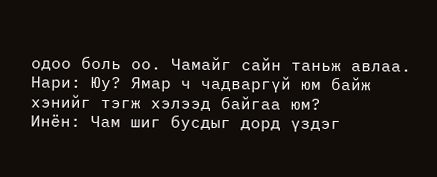одоо боль оо. Чамайг сайн таньж авлаа.
Нари: Юу? Ямар ч чадваргүй юм байж хэнийг тэгж хэлээд байгаа юм?
Инён: Чам шиг бусдыг дорд үздэг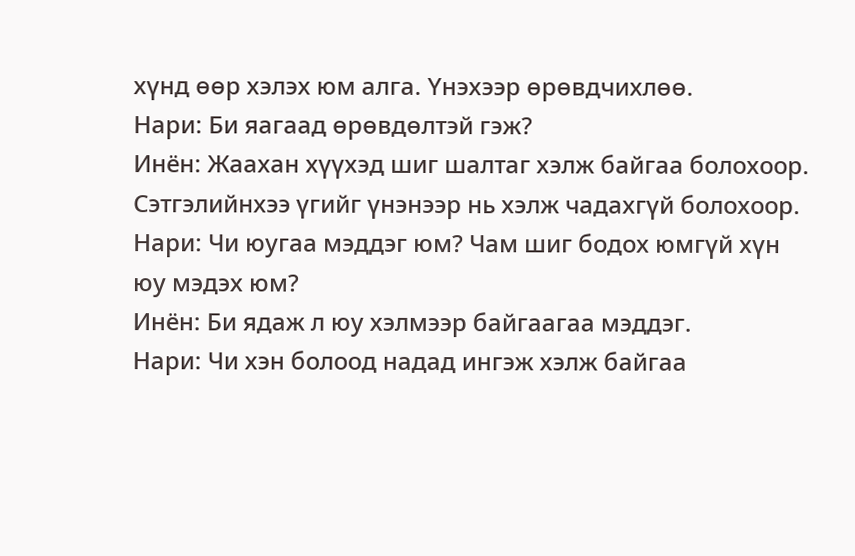хүнд өөр хэлэх юм алга. Үнэхээр өрөвдчихлөө.
Нари: Би яагаад өрөвдөлтэй гэж?
Инён: Жаахан хүүхэд шиг шалтаг хэлж байгаа болохоор. Сэтгэлийнхээ үгийг үнэнээр нь хэлж чадахгүй болохоор.
Нари: Чи юугаа мэддэг юм? Чам шиг бодох юмгүй хүн юу мэдэх юм?
Инён: Би ядаж л юу хэлмээр байгаагаа мэддэг.
Нари: Чи хэн болоод надад ингэж хэлж байгаа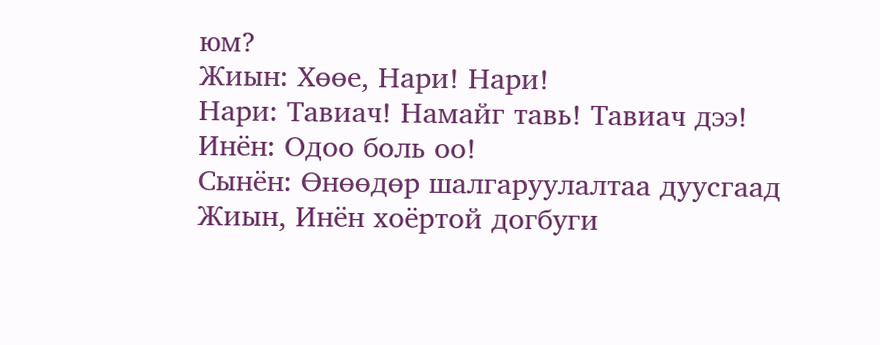юм?
Жиын: Хөөе, Нари! Нари!
Нари: Тавиач! Намайг тавь! Тавиач дээ!
Инён: Одоо боль оо!
Сынён: Өнөөдөр шалгаруулалтаа дуусгаад Жиын, Инён хоёртой догбуги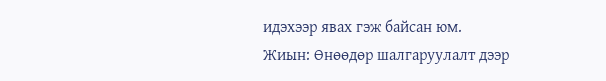идэхээр явах гэж байсан юм.
Жиын: Өнөөдөр шалгаруулалт дээр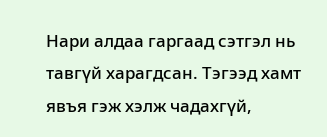Нари алдаа гаргаад сэтгэл нь тавгүй харагдсан. Тэгээд хамт явъя гэж хэлж чадахгүй,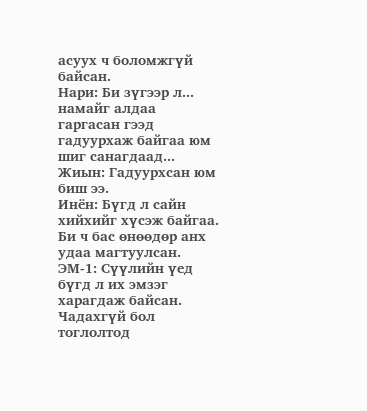асуух ч боломжгүй байсан.
Нари: Би зүгээр л... намайг алдаа гаргасан гээд гадуурхаж байгаа юм шиг санагдаад...
Жиын: Гадуурхсан юм биш ээ.
Инён: Бүгд л сайн хийхийг хүсэж байгаа. Би ч бас өнөөдөр анх удаа магтуулсан.
ЭМ-1: Сүүлийн үед бүгд л их эмзэг харагдаж байсан. Чадахгүй бол тоглолтод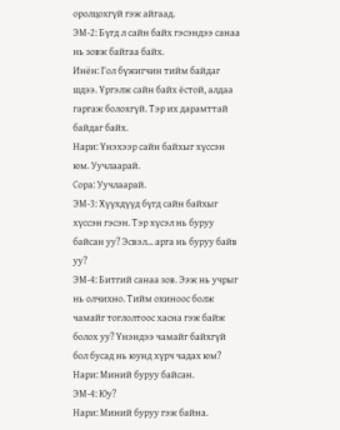оролцохгүй гэж айгаад.
ЭМ-2: Бүгд л сайн байх гэсэндээ санаа нь зовж байгаа байх.
Инён: Гол бүжигчин тийм байдаг шдээ. Үргэлж сайн байх ёстой, алдаа гаргаж болохгүй. Тэр их дарамттай байдаг байх.
Нари: Үнэхээр сайн байхыг хүссэн юм. Уучлаарай.
Сора: Уучлаарай.
ЭМ-3: Хүүхдүүд бүгд сайн байхыг хүссэн гэсэн. Тэр хүсэл нь буруу байсан уу? Эсвэл... арга нь буруу байв уу?
ЭМ-4: Битгий санаа зов. Ээж нь учрыг нь олчихно. Тийм охиноос болж чамайг тоглолтоос хасна гэж байж болох уу? Үнэндээ чамайг байхгүй бол бусад нь юунд хүрч чадах юм?
Нари: Миний буруу байсан.
ЭМ-4: Юу?
Нари: Миний буруу гэж байна.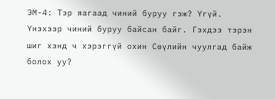ЭМ-4: Тэр яагаад чиний буруу гэж? Үгүй. Үнэхээр чиний буруу байсан байг. Гэхдээ тэрэн шиг хэнд ч хэрэггүй охин Сөүлийн чуулгад байж болох уу?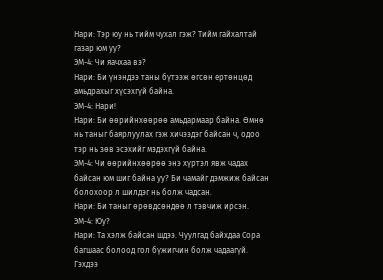Нари: Тэр юу нь тийм чухал гэж? Тийм гайхалтай газар юм уу?
ЭМ-4: Чи яачхаа вэ?
Нари: Би үнэндээ таны бүтээж өгсөн ертөнцөд амьдрахыг хүсэхгүй байна.
ЭМ-4: Нари!
Нари: Би өөрийнхөөрөө амьдармаар байна. Өмнө нь таныг баярлуулах гэж хичээдэг байсан ч, одоо тэр нь зөв эсэхийг мэдэхгүй байна.
ЭМ-4: Чи өөрийнхөөрөө энэ хүртэл явж чадах байсан юм шиг байна уу? Би чамайг дэмжиж байсан болохоор л шилдэг нь болж чадсан.
Нари: Би таныг өрөвдсөндөө л тэвчиж ирсэн.
ЭМ-4: Юу?
Нари: Та хэлж байсан шдээ. Чуулгад байхдаа Сора багшаас болоод гол бүжигчин болж чадаагүй. Гэхдээ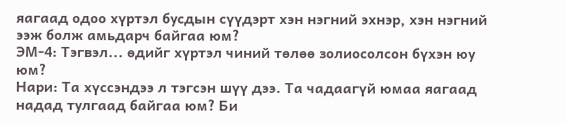яагаад одоо хүртэл бусдын сүүдэрт хэн нэгний эхнэр, хэн нэгний ээж болж амьдарч байгаа юм?
ЭМ-4: Тэгвэл... өдийг хүртэл чиний төлөө золиосолсон бүхэн юу юм?
Нари: Та хүссэндээ л тэгсэн шүү дээ. Та чадаагүй юмаа яагаад надад тулгаад байгаа юм? Би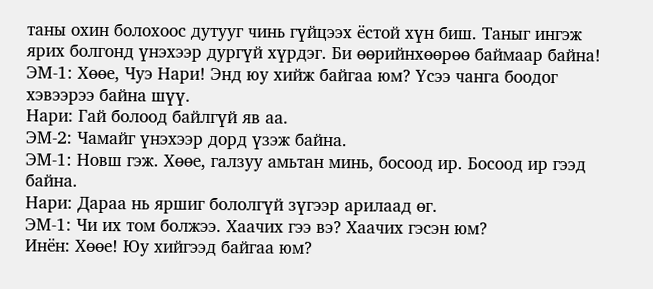таны охин болохоос дутууг чинь гүйцээх ёстой хүн биш. Таныг ингэж ярих болгонд үнэхээр дургүй хүрдэг. Би өөрийнхөөрөө баймаар байна!
ЭМ-1: Хөөе, Чуэ Нари! Энд юу хийж байгаа юм? Үсээ чанга боодог хэвээрээ байна шүү.
Нари: Гай болоод байлгүй яв аа.
ЭМ-2: Чамайг үнэхээр дорд үзэж байна.
ЭМ-1: Новш гэж. Хөөе, галзуу амьтан минь, босоод ир. Босоод ир гээд байна.
Нари: Дараа нь яршиг бололгүй зүгээр арилаад өг.
ЭМ-1: Чи их том болжээ. Хаачих гээ вэ? Хаачих гэсэн юм?
Инён: Хөөе! Юу хийгээд байгаа юм?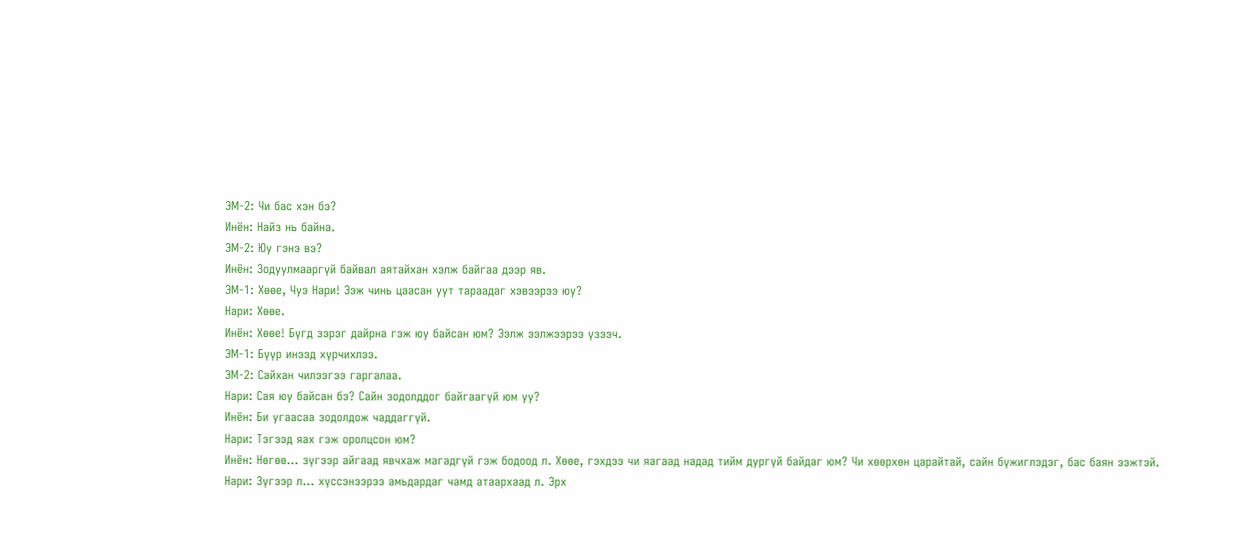ЭМ-2: Чи бас хэн бэ?
Инён: Найз нь байна.
ЭМ-2: Юу гэнэ вэ?
Инён: Зодуулмааргүй байвал аятайхан хэлж байгаа дээр яв.
ЭМ-1: Хөөе, Чуэ Нари! Ээж чинь цаасан уут тараадаг хэвээрээ юу?
Нари: Хөөе.
Инён: Хөөе! Бүгд зэрэг дайрна гэж юу байсан юм? Ээлж ээлжээрээ үзээч.
ЭМ-1: Бүүр инээд хүрчихлээ.
ЭМ-2: Сайхан чилээгээ гаргалаа.
Нари: Сая юу байсан бэ? Сайн зодолддог байгаагүй юм уу?
Инён: Би угаасаа зодолдож чаддаггүй.
Нари: Тэгээд яах гэж оролцсон юм?
Инён: Нөгөө... зүгээр айгаад явчхаж магадгүй гэж бодоод л. Хөөе, гэхдээ чи яагаад надад тийм дургүй байдаг юм? Чи хөөрхөн царайтай, сайн бүжиглэдэг, бас баян ээжтэй.
Нари: Зүгээр л... хүссэнээрээ амьдардаг чамд атаархаад л. Эрх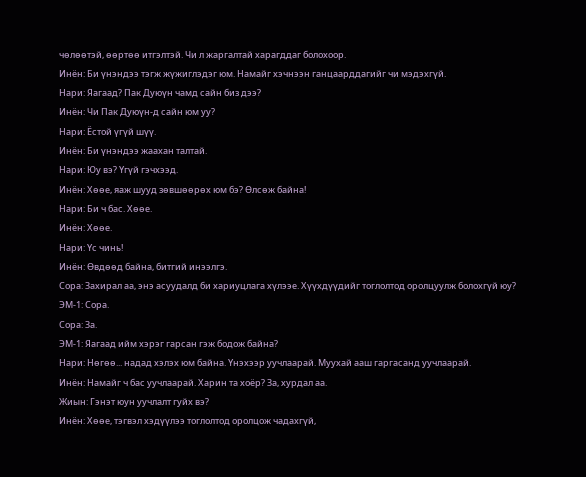чөлөөтэй, өөртөө итгэлтэй. Чи л жаргалтай харагддаг болохоор.
Инён: Би үнэндээ тэгж жүжиглэдэг юм. Намайг хэчнээн ганцаарддагийг чи мэдэхгүй.
Нари: Яагаад? Пак Дуюүн чамд сайн биз дээ?
Инён: Чи Пак Дуюүн-д сайн юм уу?
Нари: Ёстой үгүй шүү.
Инён: Би үнэндээ жаахан талтай.
Нари: Юу вэ? Үгүй гэчхээд.
Инён: Хөөе, яаж шууд зөвшөөрөх юм бэ? Өлсөж байна!
Нари: Би ч бас. Хөөе.
Инён: Хөөе.
Нари: Үс чинь!
Инён: Өвдөөд байна, битгий инээлгэ.
Сора: Захирал аа, энэ асуудалд би хариуцлага хүлээе. Хүүхдүүдийг тоглолтод оролцуулж болохгүй юу?
ЭМ-1: Сора.
Сора: За.
ЭМ-1: Яагаад ийм хэрэг гарсан гэж бодож байна?
Нари: Нөгөө... надад хэлэх юм байна. Үнэхээр уучлаарай. Муухай ааш гаргасанд уучлаарай.
Инён: Намайг ч бас уучлаарай. Харин та хоёр? За, хурдал аа.
Жиын: Гэнэт юун уучлалт гуйх вэ?
Инён: Хөөе, тэгвэл хэдүүлээ тоглолтод оролцож чадахгүй,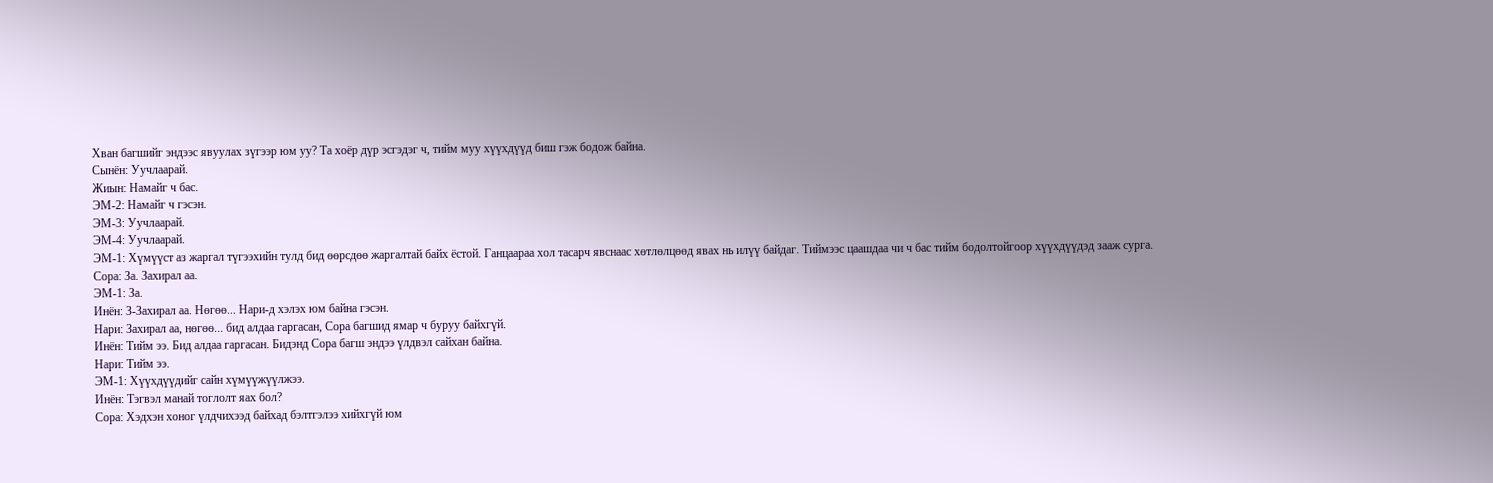Хван багшийг эндээс явуулах зүгээр юм уу? Та хоёр дүр эсгэдэг ч, тийм муу хүүхдүүд биш гэж бодож байна.
Сынён: Уучлаарай.
Жиын: Намайг ч бас.
ЭМ-2: Намайг ч гэсэн.
ЭМ-3: Уучлаарай.
ЭМ-4: Уучлаарай.
ЭМ-1: Хүмүүст аз жаргал түгээхийн тулд бид өөрсдөө жаргалтай байх ёстой. Ганцаараа хол тасарч явснаас хөтлөлцөөд явах нь илүү байдаг. Тиймээс цаашдаа чи ч бас тийм бодолтойгоор хүүхдүүдэд зааж сурга.
Сора: За. Захирал аа.
ЭМ-1: За.
Инён: З-Захирал аа. Нөгөө... Нари-д хэлэх юм байна гэсэн.
Нари: Захирал аа, нөгөө... бид алдаа гаргасан, Сора багшид ямар ч буруу байхгүй.
Инён: Тийм ээ. Бид алдаа гаргасан. Бидэнд Сора багш эндээ үлдвэл сайхан байна.
Нари: Тийм ээ.
ЭМ-1: Хүүхдүүдийг сайн хүмүүжүүлжээ.
Инён: Тэгвэл манай тоглолт яах бол?
Сора: Хэдхэн хоног үлдчихээд байхад бэлтгэлээ хийхгүй юм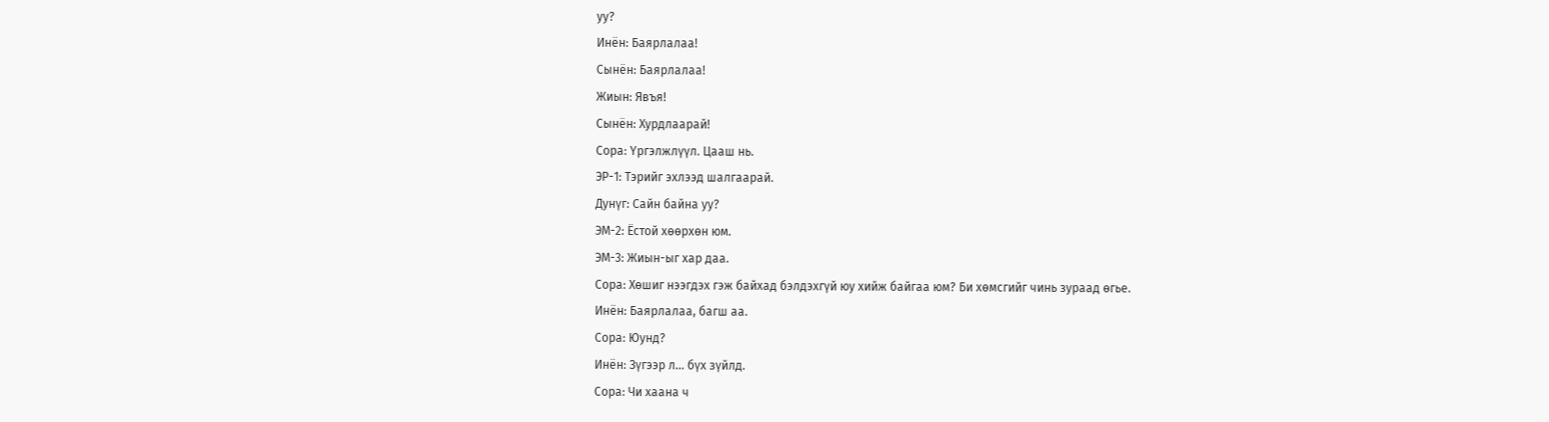уу?
Инён: Баярлалаа!
Сынён: Баярлалаа!
Жиын: Явъя!
Сынён: Хурдлаарай!
Сора: Үргэлжлүүл. Цааш нь.
ЭР-1: Тэрийг эхлээд шалгаарай.
Дунүг: Сайн байна уу?
ЭМ-2: Ёстой хөөрхөн юм.
ЭМ-3: Жиын-ыг хар даа.
Сора: Хөшиг нээгдэх гэж байхад бэлдэхгүй юу хийж байгаа юм? Би хөмсгийг чинь зураад өгье.
Инён: Баярлалаа, багш аа.
Сора: Юунд?
Инён: Зүгээр л... бүх зүйлд.
Сора: Чи хаана ч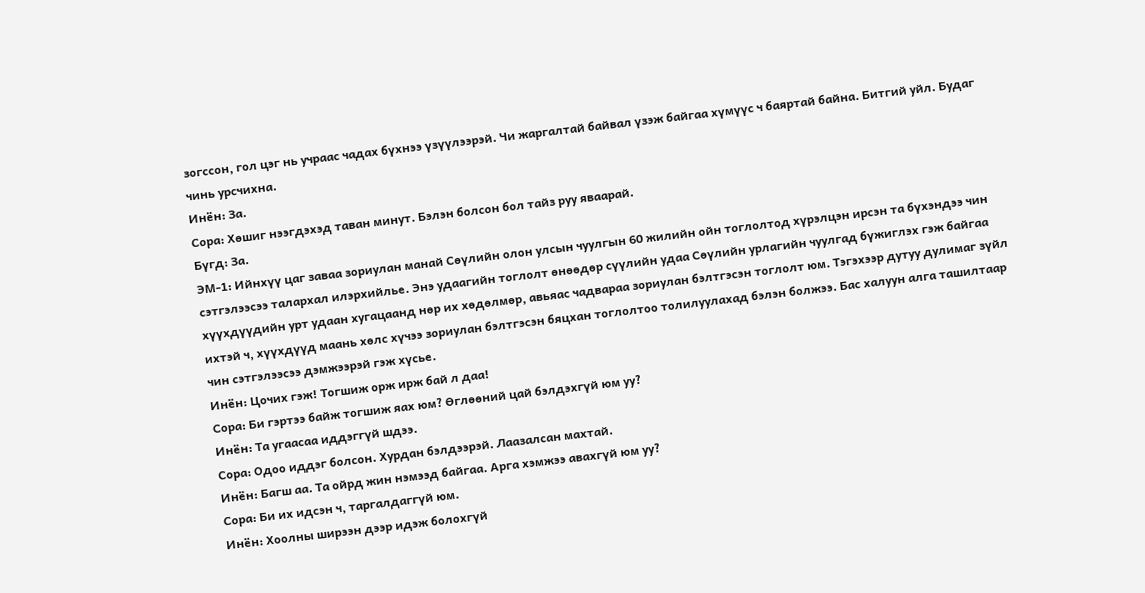зогссон, гол цэг нь учраас чадах бүхнээ үзүүлээрэй. Чи жаргалтай байвал үзэж байгаа хүмүүс ч баяртай байна. Битгий уйл. Будаг чинь урсчихна.
Инён: За.
Сора: Хөшиг нээгдэхэд таван минут. Бэлэн болсон бол тайз руу яваарай.
Бүгд: За.
ЭМ-1: Ийнхүү цаг заваа зориулан манай Сөүлийн олон улсын чуулгын 60 жилийн ойн тоглолтод хүрэлцэн ирсэн та бүхэндээ чин сэтгэлээсээ талархал илэрхийлье. Энэ удаагийн тоглолт өнөөдөр сүүлийн удаа Сөүлийн урлагийн чуулгад бүжиглэх гэж байгаа хүүхдүүдийн урт удаан хугацаанд нөр их хөдөлмөр, авьяас чадвараа зориулан бэлтгэсэн тоглолт юм. Тэгэхээр дутуу дулимаг зүйл ихтэй ч, хүүхдүүд маань хөлс хүчээ зориулан бэлтгэсэн бяцхан тоглолтоо толилуулахад бэлэн болжээ. Бас халуун алга ташилтаар чин сэтгэлээсээ дэмжээрэй гэж хүсье.
Инён: Цочих гэж! Тогшиж орж ирж бай л даа!
Сора: Би гэртээ байж тогшиж яах юм? Өглөөний цай бэлдэхгүй юм уу?
Инён: Та угаасаа иддэггүй шдээ.
Сора: Одоо иддэг болсон. Хурдан бэлдээрэй. Лаазалсан махтай.
Инён: Багш аа. Та ойрд жин нэмээд байгаа. Арга хэмжээ авахгүй юм уу?
Сора: Би их идсэн ч, таргалдаггүй юм.
Инён: Хоолны ширээн дээр идэж болохгүй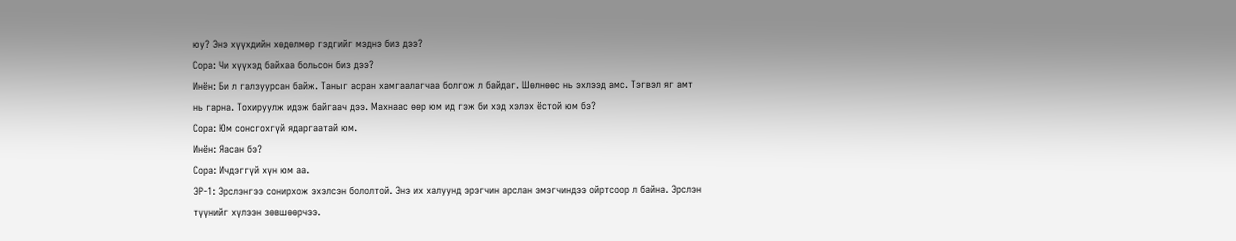юу? Энэ хүүхдийн хөдөлмөр гэдгийг мэднэ биз дээ?
Сора: Чи хүүхэд байхаа больсон биз дээ?
Инён: Би л галзуурсан байж. Таныг асран хамгаалагчаа болгож л байдаг. Шөлнөөс нь эхлээд амс. Тэгвэл яг амт нь гарна. Тохируулж идэж байгаач дээ. Махнаас өөр юм ид гэж би хэд хэлэх ёстой юм бэ?
Сора: Юм сонсгохгүй ядаргаатай юм.
Инён: Яасан бэ?
Сора: Ичдэггүй хүн юм аа.
ЭР-1: Эрслэнгээ сонирхож эхэлсэн бололтой. Энэ их халуунд эрэгчин арслан эмэгчиндээ ойртсоор л байна. Эрслэн түүнийг хүлээн зөвшөөрчээ.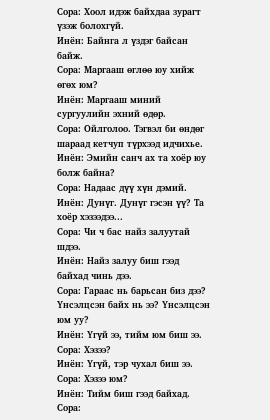Сора: Хоол идэж байхдаа зурагт үзэж болохгүй.
Инён: Байнга л үздэг байсан байж.
Сора: Маргааш өглөө юу хийж өгөх юм?
Инён: Маргааш миний сургуулийн эхний өдөр.
Сора: Ойлголоо. Тэгвэл би өндөг шараад кетчуп түрхээд идчихье.
Инён: Эмийн санч ах та хоёр юу болж байна?
Сора: Надаас дүү хүн дэмий.
Инён: Дунүг. Дунүг гэсэн үү? Та хоёр хэзээдээ...
Сора: Чи ч бас найз залуутай шдээ.
Инён: Найз залуу биш гээд байхад чинь дээ.
Сора: Гараас нь барьсан биз дээ? Үнсэлцсэн байх нь ээ? Үнсэлцсэн юм уу?
Инён: Үгүй ээ, тийм юм биш ээ.
Сора: Хэзээ?
Инён: Үгүй, тэр чухал биш ээ.
Сора: Хэзээ юм?
Инён: Тийм биш гээд байхад.
Сора: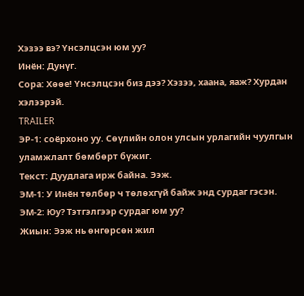Хэзээ вэ? Үнсэлцсэн юм уу?
Инён: Дунүг.
Сора: Хөөе! Үнсэлцсэн биз дээ? Хэзээ, хаана, яаж? Хурдан хэлээрэй.
TRAILER
ЭР-1: соёрхоно уу. Сөүлийн олон улсын урлагийн чуулгын уламжлалт бөмбөрт бүжиг.
Текст: Дуудлага ирж байна. Ээж.
ЭМ-1: У Инён төлбөр ч төлөхгүй байж энд сурдаг гэсэн.
ЭМ-2: Юу? Тэтгэлгээр сурдаг юм уу?
Жиын: Ээж нь өнгөрсөн жил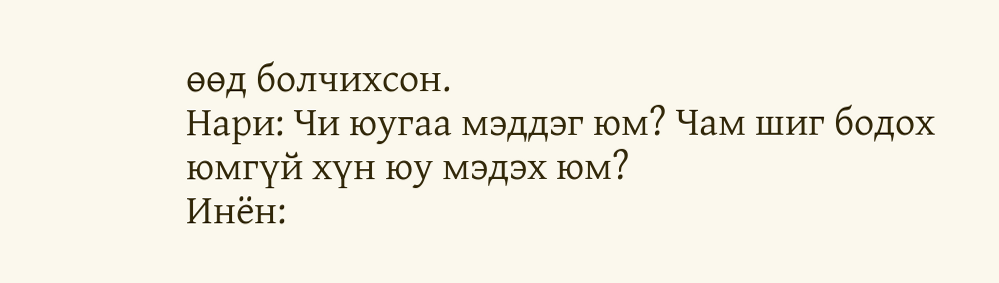өөд болчихсон.
Нари: Чи юугаа мэддэг юм? Чам шиг бодох юмгүй хүн юу мэдэх юм?
Инён: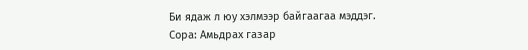Би ядаж л юу хэлмээр байгаагаа мэддэг.
Сора: Амьдрах газар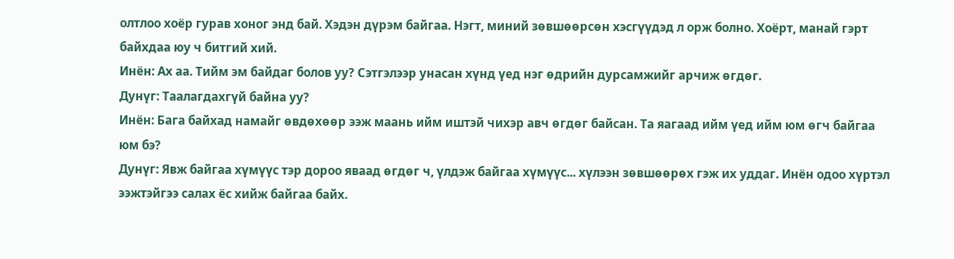олтлоо хоёр гурав хоног энд бай. Хэдэн дүрэм байгаа. Нэгт, миний зөвшөөрсөн хэсгүүдэд л орж болно. Хоёрт, манай гэрт байхдаа юу ч битгий хий.
Инён: Ах аа. Тийм эм байдаг болов уу? Сэтгэлээр унасан хүнд үед нэг өдрийн дурсамжийг арчиж өгдөг.
Дунүг: Таалагдахгүй байна уу?
Инён: Бага байхад намайг өвдөхөөр ээж маань ийм иштэй чихэр авч өгдөг байсан. Та яагаад ийм үед ийм юм өгч байгаа юм бэ?
Дунүг: Явж байгаа хүмүүс тэр дороо яваад өгдөг ч, үлдэж байгаа хүмүүс... хүлээн зөвшөөрөх гэж их уддаг. Инён одоо хүртэл ээжтэйгээ салах ёс хийж байгаа байх.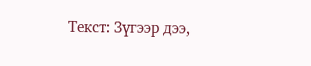Текст: Зүгээр дээ,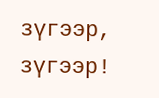зүгээр, зүгээр!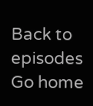Back to episodes Go home